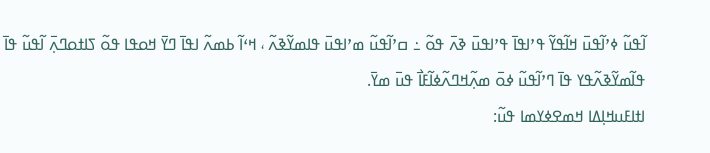ߊ߬ߟߎ߬ ߦߴߊ߬ߟߎ߫ ߞߊ߬ߟߌ߬ ߟߴߊߟߊ߫ ߟߴߊߟߎ߫ ߢߍ߫ ߟߋ߬ ߸ ߛߴߊ߬ߟߎ߬ ߘߴߊߟߎ߫ ߟߊߘߌ߬ߢߍ߬ ، ߞߵߊ߬ ߕߘߍ߬ ߊߟߊ߫ ߣߌ߫ ߞߋߟߊ ߟߋ߬ ߖߊߙߋߣߍ߲߫ ߊ߬ߟߎ߬ ߟߊ߫ ߟߊ߬ߘߌ߬ߢߍ߬ߟߌ ߟߊ߫ ߣߴߊ߬ߟߎ߬ ߦߋ߫ ߘߍ߲߬ߞߣߍ߬ߦߊ߬ߓߊ߯ ߟߎ߫ ߘߌ߫.
ߊߙߊߓߎߞߊ߲ߡߊ ߞߘߐߦߌߘߊ ߟߎ߬: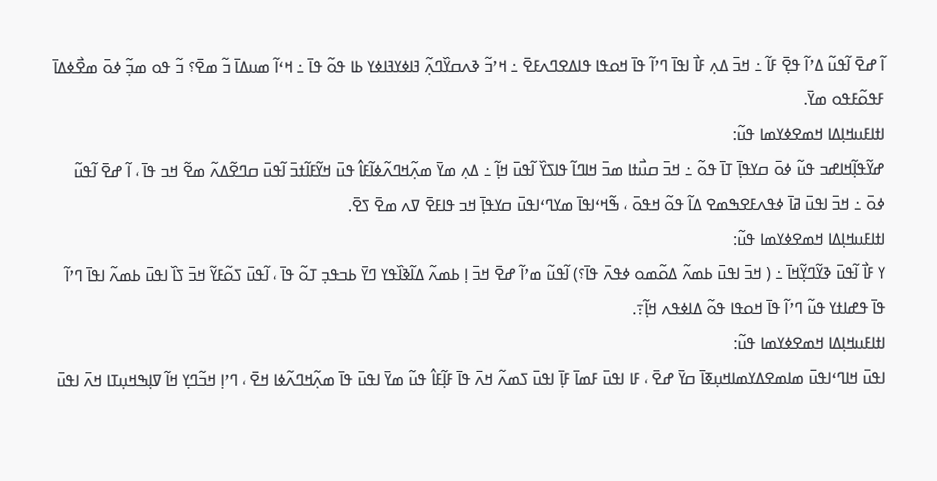ߊ߬ ߝߐ߫ ߊ߬ߟߎ߬ ߡߴߊ߬ ߟߐ߲߫ ߓߊ߬ ߸ ߞߏ߫ ߡߍ߲ ߓߊ߯ ߊߟߊ߫ ߣߴߊ߬ ߟߊ߫ ߞߋߟߊ ߟߊߡߐߣߍߓߐ߫ ߸ ߞߴߏ߬ ߢߍߛߌ߰ߣߍ߲߬ ߔߊߦߌߔߊߦߌ ߕߊ ߟߋ߬ ߟߊ߫ ߸ ߞߵߊ߬ ߘߎߡߊ߫ ߏ߬ ߘߐ߫؟ ߏ߬ ߟߋ ߘߏ߲߬ ߦߋ߫ ߘߐ߯ߦߡߊ߫ ߓߟߋ߬ߓߟߋ ߘߌ߫.
ߊߙߊߓߎߞߊ߲ߡߊ ߞߘߐߦߌߘߊ ߟߎ߬:
ߝߌ߬ߟߊ߲߬ߞߊߝߏ ߟߎ߬ ߦߋ߫ ߛߌߟߊ߲߫ ߠߊ߫ ߟߋ߬ ߸ ߞߏ߫ ߛߎ߯ߙߊ ߘߏ߫ ߞߊߣߊ߬ ߟߊߖߌ߰ ߊ߬ߟߎ߫ ߞߊ߲߬ ߸ ߡߍ߲ ߘߌ߫ ߘߍ߲߬ߞߣߍ߬ߦߊ߬ߓߊ߮ ߟߎ߫ ߞߌ߬ߓߊ߬ߙߏ߫ ߊ߬ߟߎ߫ ߛߣߐ߬ߡߍ߬ ߘߐ߬ ߞߏ ߟߊ߫ ، ߊ߬ ߝߐ߫ ߊ߬ߟߎ߬ ߦߋ߫ ߸ ߞߏ߫ ߊߟߎ߫ ߥߊ߫ ߦߟߍߓߐߒߘߐ ߡߊ߬ ߟߋ߬ ߞߟߋ߫ ، ߒ߬ߞߵߊߟߊ߫ ߘߌߣߵߊߟߎ߫ ߛߌߟߊ߲߫ ߞߏ ߟߊߓߐ߫ ߜߍ ߘߐ߫ ߖߐ߫.
ߊߙߊߓߎߞߊ߲ߡߊ ߞߘߐߦߌߘߊ ߟߎ߬:
ߌ ߓߊ߯ ߊ߬ߟߎ߫ ߢߌ߬ߣߌ߲߬ߞߊ߫ ߸ ( ߞߏ߫ ߊߟߎ߫ ߕߘߍ߬ ߡߋ߬ߘߋ ߦߟߍ߫ ߟߊ߫؟) ߊ߬ߟߎ߬ ߘߴߊ߬ ߝߐ߫ ߞߏ߫ ߊ߲ ߕߘߍ߬ ߡߊ߬ߢߊ߰ߟߌ ߣߌ߫ ߕߏߟߏ߲ ߠߋ߬ ߟߊ߫ ، ߊ߬ߟߎ߫ ߖߋ߬ߓߌ߬ ߞߏ߫ ߖߊ߰ ߊߟߎ߫ ߕߘߍ߬ ߊߟߊ߫ ߣߴߊ߬ ߟߊ߫ ߟߝߊߙߌ ߟߎ߬ ߣߴߊ߬ ߟߊ߫ ߞߋߟߊ ߟߋ߬ ߡߊߦߟߍ ߞߊ߲߬߹.
ߊߙߊߓߎߞߊ߲ߡߊ ߞߘߐߦߌߘߊ ߟߎ߬:
ߊߟߎ߫ ߞߊߣߵߊߟߎ߫ ߘߊߘߐߡߌߘߊߞߎ߲ߧߊ߫ ߛߌ߫ ߝߐ߫ ، ߓߊ ߊߟߎ߫ ߓߘߊ߫ ߓߊ߲߫ ߊߟߎ߫ ߖߘߍ߬ ߞߍ߫ ߟߊ߫ ߓߊ߲߬ߓߊ߮ ߟߎ߬ ߘߌ߫ ߊߟߎ߫ ߟߊ߫ ߘߍ߲߬ߞߣߍ߬ߦߊ ߞߐ߫ ، ߣߴߊ߲ ߞߏ߬ߣߌ߲ ߞߊ߬ ߜߊ߲ߒߞߎ߲ߠߊ ߞߍ߫ ߊߟߎ߫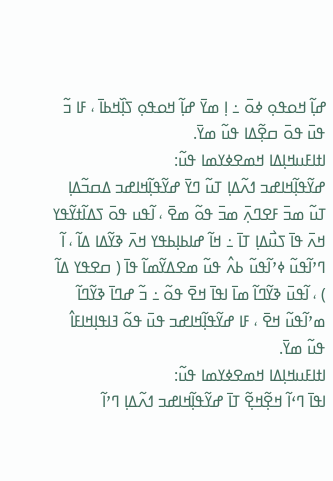ߝߊ߲߬ ߞߋߟߋ߲ ߦߋ߫ ߸ ߊ߲ ߘߌ߫ ߝߊ߲߬ ߞߋߟߋ߲ ߖߊ߲߰ߞߕߊ߫ ، ߓߊ ߏ߬ ߟߎ߫ ߟߋ߫ ߛߐ߲߬ߡߊ ߟߎ߬ ߘߌ߫.
ߊߙߊߓߎߞߊ߲ߡߊ ߞߘߐߦߌߘߊ ߟߎ߬:
ߝߌ߬ߟߊ߲߬ߞߊߝߏ ߗߍ߬ߡߊ߲ ߠߎ߬ ߣߌ߫ ߝߌ߬ߟߊ߲߬ߞߊߝߏ ߡߛߏ߬ߡߊ߲ ߠߎ߬ ߘߏ߫ ߓߐߣߍ߲߫ ߘߏ߫ ߟߋ߬ ߘߐ߫ ، ߊ߬ߟߎ ߟߋ߫ ߖߡߊ߬ߙߌ߬ߟߌ ߞߍ߫ ߟߊ߫ ߖߎ߯ߡߊ߲ ߠߊ߫ ߸ ߞߊ߬ ߝߊߕߊ߲ߕߟߌ ߞߍ߫ ߢߌ߬ߡߊ ߡߊ߬ ، ߊ߬ ߣߴߊ߬ߟߎ߬ ߦߴߊ߬ߟߎ߬ ߕߍ߮ ߟߎ߬ ߘߐߡߌ߬ߘߊ߬ ߟߊ߫ ( ߛߐߟߌ ߡߊ߬ ) ، ߊ߬ߟߎ߫ ߢߌ߬ߣߊ߬ ߘߊ߫ ߊߟߊ߫ ߞߐ߫ ߟߋ߬ ߸ ߏ߬ ߝߣߊ߫ ߢߌ߬ߣߊ߬ ߘߴߊ߬ߟߎ߬ ߞߐ߫ ، ߓߊ ߝߌ߬ߟߊ߲߬ߞߊߝߏ ߟߎ߫ ߟߋ߬ ߔߊߟߊ߲ߞߊߓߊ߮ ߟߎ߬ ߘߌ߫.
ߊߙߊߓߎߞߊ߲ߡߊ ߞߘߐߦߌߘߊ ߟߎ߬:
ߊߟߊ߫ ߣߵߊ߬ ߞߐ߲߬ߞߐ߲߬ ߠߊ߫ ߝߌ߬ߟߊ߲߬ߞߊߝߏ ߗߍ߬ߡߊ߲ ߣߴߊ߬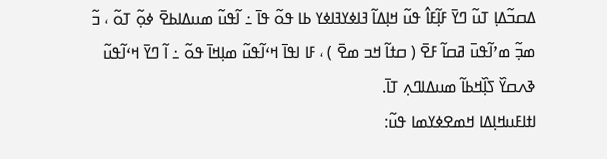ߡߛߏ߬ߡߊ߲ ߠߎ߬ ߣߌ߫ ߓߊ߲߬ߓߊ߮ ߟߎ߬ ߞߊ߲ߡߊ߬ ߔߊߦߌߔߊߦߌ ߕߊ ߟߋ߬ ߟߊ߫ ߸ ߊ߬ߟߎ߬ ߘߎߡߊߕߐ߫ ߦߋ߲߬ ߠߋ߬ ، ߏ߬ ߘߏ߲߬ ߘߴߊ߬ߟߎ߫ ߥߛߊ߬ ߓߐ߫ ( ߛߙߊ߬ ߞߏ ߘߐ߫ ) ، ߓߊ ߊߟߊ߫ ߞߵߊ߬ߟߎ߬ ߘߊ߲ߞߊ߫ ߟߋ߬ ߸ ߊ߬ ߣߌ߫ ߞߵߊ߬ߟߎ߬ ߢߍߛߌ߰ ߖߊ߲߰ߞߕߊ߬ ߘߎߡߊߣߍ߲ ߠߊ߫.
ߊߙߊߓߎߞߊ߲ߡߊ ߞߘߐߦߌߘߊ ߟߎ߬: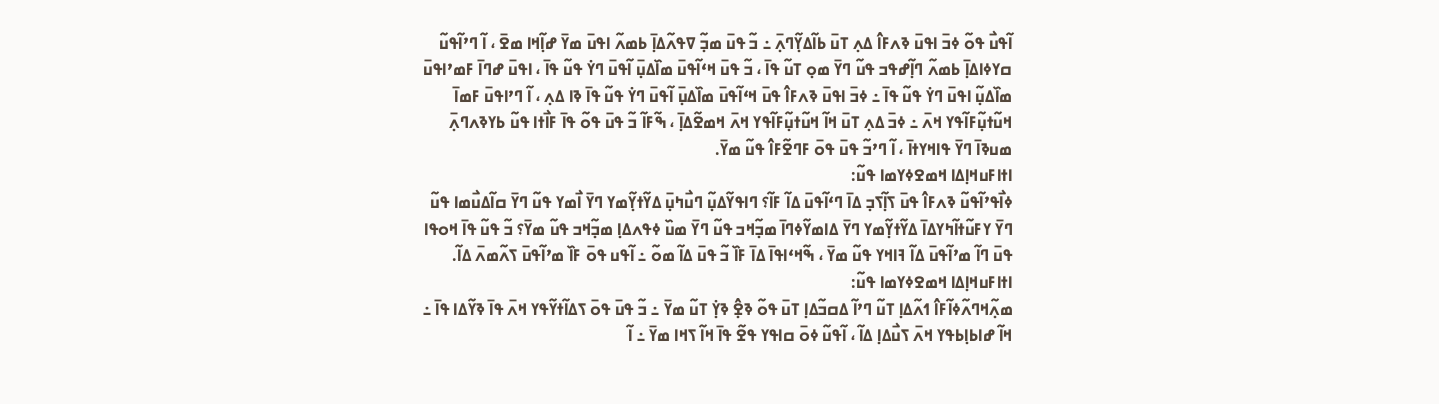ߊ߬ߟߎ߯ ߟߋ߬ ߦߏ߫ ߊߟߎ߫ ߢߍߓߊ߮ ߡߍ߲ ߠߎ߫ ߕߊ߬ߡߌ߲߬ߣߍ߲߫ ߸ ߏ߬ ߟߎ߫ ߘߏ߲߬ ߜߟߍ߬ߡߊ߲߫ ߕߘߍ߬ ߊߟߎ߫ ߘߌ߫ ߝߊ߲߬ߞߊ ߘߐ߫ ، ߊ߬ ߣߴߊ߬ߟߎ߬ ߛߌߦߊߡߊ߲߫ ߕߘߍ߬ ߣߊ߲߬ߝߟߏ ߟߎ߬ ߣߌ߫ ߘߋ߲ ߠߎ߬ ߟߊ߫ ، ߏ߬ ߟߎ߫ ߞߵߊ߬ߟߎ߫ ߘߊ߰ߡߎ߲߫ ߊ߬ߟߎ߫ ߣߌ߭ ߟߎ߬ ߟߊ߫ ، ߊߟߎ߫ ߝߣߊ߫ ߓߘߴߊߟߎ߫ ߘߊ߰ߡߎ߲߬ ߊߟߎ߫ ߣߌ߭ ߟߎ߬ ߟߊ߫ ߸ ߦߏ߫ ߊߟߎ߫ ߢߍߓߊ߮ ߟߎ߫ ߞߵߊ߬ߟߎ߫ ߘߊ߰ߡߎ߲߫ ߊ߬ߟߎ߫ ߣߌ߭ ߟߎ߬ ߟߊ߫ ߢߊ ߡߍ߲ ، ߊ߬ ߣߴߊߟߎ߫ ߓߘߊ߫ ߞߎ߬ߙߎ߲߬ߓߊ߬ߟߌ ߞߍ߫ ߸ ߦߏ߫ ߡߍ߲ ߠߎ߫ ߞߊ߬ ߞߎ߬ߙߎ߲߬ߓߊ߬ߟߌ ߞߍ߫ ߞߘߐ߬ߡߊ߲߫ ، ߒ߬ߓߊ߬ ߏ߬ ߟߎ߫ ߟߋ߬ ߟߊ߫ ߓߊ߯ߙߊ ߟߎ߬ ߕߌߢߍߣߍ߲߫ ߘߎߢߊ߫ ߣߌ߫ ߟߊߞߌߙߊ߫ ، ߊ߬ ߣߴߏ߬ ߟߎ߫ ߟߋ߫ ߓߣߐ߬ߓߊ߮ ߟߎ߬ ߘߌ߫.
ߊߙߊߓߎߞߊ߲ߡߊ ߞߘߐߦߌߘߊ ߟߎ߬:
ߦߊ߯ߟߴߊ߬ߟߎ߬ ߢߍߓߊ߮ ߟߎ߫ ߖߊ߲߬ߖߏ߲ ߡߊ߫ ߣߵߊ߬ߟߎ߫ ߡߊ߬ ߓߊ߬؟ ߣߊߟߌ߬ߡߎ߲߬ ߣߎ߯ߤߎ߲߫ ߡߌ߬ߙߌ߲߬ߘߌ ߣߌ߫ ߊ߯ߘߌ ߟߎ߬ ߣߌ߫ ߛߊ߬ߡߎ߯ߘߊ ߟߎ߬ ߣߌ߫ ߌߓߎ߬ߙߊ߬ߤߌߡߊ߫ ߡߌ߬ߙߌ߲߬ߘߌ ߣߌ߫ ߡߊߘߌ߬ߦߣߊ߫ ߘߏ߲߬ߞߏ ߟߎ߬ ߣߌ߫ ߘߎ߰ ߦߟߍߡߊ߲ ߘߏ߲߬ߞߏ ߟߎ߬ ߘߌ߫؟ ߏ߬ ߟߎ߬ ߟߊ߫ ߞߋߟߊ ߟߎ߫ ߣߊ߬ ߘߴߊ߬ߟߎ߫ ߡߊ߬ ߔߊߞߌ ߟߎ߬ ߘߌ߫ ، ߒ߬ߞߵߊߟߊ߫ ߡߊ߫ ߓߊ߰ ߏ߬ ߟߎ߫ ߡߊ߬ ߘߋ߬ ߸ ߊ߬ߟߎ ߟߋ߫ ߓߊ߰ ߘߴߊ߬ߟߎ߫ ߖߍ߬ߘߍ߫ ߡߊ߬.
ߊߙߊߓߎߞߊ߲ߡߊ ߞߘߐߦߌߘߊ ߟߎ߬:
ߘߍ߲߬ߞߣߍ߬ߦߊ߬ߓߊ߮ ߗߍ߬ߡߊ߲ ߠߎ߬ ߣߴߊ߬ ߡߛߏ߬ߡߊ߲ ߠߎ߫ ߟߋ߬ ߢߐ߲߮ ߢߌ߲߭ ߠߎ߬ ߘߌ߫ ߸ ߏ߬ ߟߎ߫ ߟߋ߫ ߖߡߊ߬ߙߌ߬ߟߌ ߞߍ߫ ߟߊ߫ ߢߌ߬ߡߊ ߟߊ߫ ߸ ߞߊ߬ ߝߊߕߊ߲ߕߟߌ ߞߍ߫ ߖߎ߯ߡߊ߲ ߡߊ߬ ، ߊ߬ߟߎ߬ ߦߋ߫ ߛߊߟߌ ߟߐ߬ ߟߊ߫ ߞߊ߬ ߖߞߊ ߘߌ߫ ߸ ߊ߬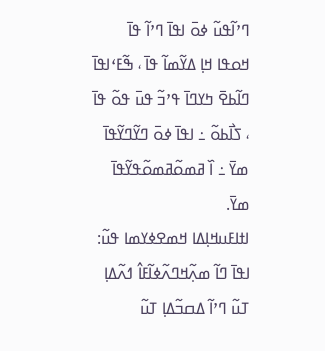ߣߴߊ߬ߟߎ߬ ߦߋ߫ ߊߟߊ߫ ߣߴߊ߬ ߟߊ߫ ߞߋߟߊ ߞߊ߲ ߡߌ߬ߘߊ߬ ߟߊ߫ ، ߒ߬ߓߵߊߟߊ߫ ߣߊ߬ߕߐ߫ ߤߌߣߊ߫ ߟߴߏ߬ ߟߎ߫ ߟߋ߬ ߟߊ߫ ، ߖߊ߯ߕߋ߬ ߸ ߊߟߊ߫ ߦߋ߫ ߣߌ߬ߣߌ߬ߟߊ߫ ߘߌ߫ ߸ ߊ߰ ߥߘߋ߬ߥߘߋ߬ߟߌ߬ߟߊ߫ ߘߌ߫.
ߊߙߊߓߎߞߊ߲ߡߊ ߞߘߐߦߌߘߊ ߟߎ߬:
ߊߟߊ߫ ߣߊ߬ ߘߍ߲߬ߞߣߍ߬ߦߊ߬ߓߊ߮ ߗߍ߬ߡߊ߲ ߠߎ߬ ߣߴߊ߬ ߡߛߏ߬ߡߊ߲ ߠߎ߬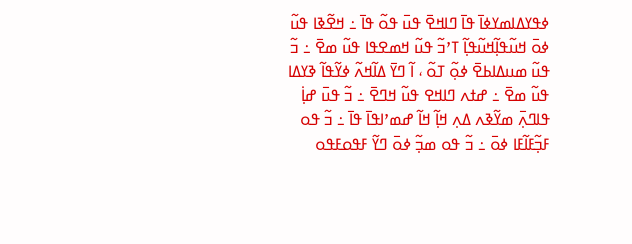ߦߟߌߡߊߘߌߦߊ߫ ߟߊ߫ ߣߊߞߐ߫ ߟߎ߫ ߟߋ߬ ߟߊ߫ ߸ ߞߐ߬ߢߊ ߟߎ߬ ߦߋ߫ ߞߎ߬ߟߊ߲߬ߞߎ߬ߟߊ߲߬ ߠߴߏ߬ ߟߎ߬ ߞߘߐߟߊ ߟߎ߬ ߘߐ߫ ߸ ߏ߬ ߟߎ߬ ߘߎߡߊߕߐ߫ ߦߋ߲߬ ߠߋ߬ ، ߊ߬ ߣߌ߫ ߡߊ߬ߞߍ߬ ߦߌ߬ߟߊ߬ ߢߌߡߊ ߟߎ߬ ߘߐ߫ ߸ ߝߙߍ ߣߊߞߐ ߟߎ߬ ߞߣߐ߫ ߸ ߏ߬ ߟߎ߫ ߝߊ߲߭ ߟߊߣߍ߲߫ ߘߌ߬ߢߍ ߡߍ߲ ߞߊ߲߬ ߞߊ߬ ߝߘߴߊߟߊ߫ ߟߊ߫ ߸ ߏ߬ ߟߋ ߓߏ߲߬ߓߊ߬ߓߊ ߦߋ߫ ߸ ߏ߬ ߟߋ ߘߏ߲߬ ߦߋ߫ ߣߌ߬ ߓߟߋߓߟߋ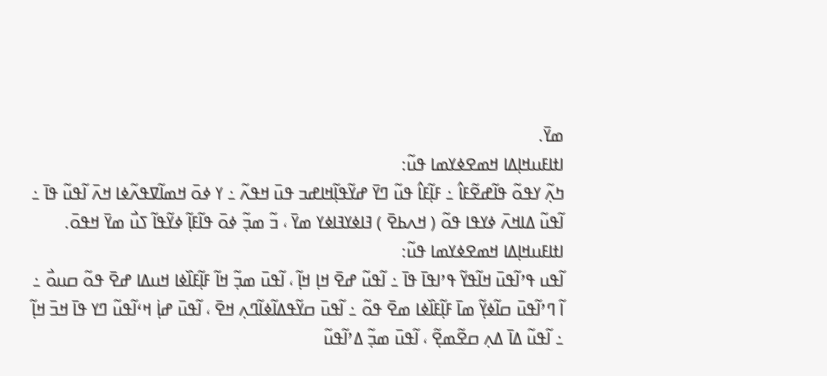ߘߌ߫.
ߊߙߊߓߎߞߊ߲ߡߊ ߞߘߐߦߌߘߊ ߟߎ߬:
ߤߍ߲߬ ߌߟߋ߬ ߟߊ߬ߝߐ߬ߓߊ߮ ߸ ߓߊ߲߬ߓߊ߮ ߟߎ߬ ߣߌ߫ ߝߌ߬ߟߊ߲߬ߞߊߝߏ ߟߎ߫ ߞߟߍ߬ ߸ ߌ ߦߋ߫ ߞߘߊ߬ߜߟߍ߬ߦߊ ߞߍ߫ ߊ߬ߟߎ߬ ߟߊ߫ ߸ ߊ߬ߟߎ߬ ߡߊߞߍ߫ ߦߌߟߊ ߟߋ߬ ( ߞߍߕߐ߫ ) ߔߊߦߌߔߊߦߌ ߘߌ߫ ، ߏ߬ ߘߏ߲߬ ߦߋ߫ ߟߊ߬ߓߊ߲߬ ߦߌ߬ߟߊ߬ ߖߎ߯ ߘߌ߫ ߞߟߋ߫.
ߊߙߊߓߎߞߊ߲ߡߊ ߞߘߐߦߌߘߊ ߟߎ߬:
ߊ߬ߟߎ ߟߴߊ߬ߟߎ߫ ߞߊ߬ߟߌ߬ ߟߴߊߟߊ߫ ߟߊ߫ ߸ ߊ߬ߟߎ߬ ߝߐ߫ ߞߊ߲ ߞߊ߲߬ ، ߊ߬ߟߎ߫ ߘߏ߲߬ ߞߊ߬ ߓߊ߲߬ߓߊ߰ߦߊ ߞߎߡߊ ߝߐ߫ ߟߋ߬ ߛߎߋ߯ ߸ ߊ߬ ߣߴߊ߬ߟߎ߫ ߛߊ߬ߦߌ߲߬ ߘߊ߫ ߓߊ߲߬ߓߊ߰ߦߊ ߘߐ߫ ߟߋ߬ ߸ ߊ߬ߟߎ߫ ߛߌ߬ߟߡߊ߬ߦߊ߬ߣߍ߲ ߞߐ߫ ، ߊ߬ߟߎ߫ ߝߊ߲߭ ߞߵߊ߬ߟߎ߬ ߣߌ ߟߊ߫ ߞߏ߫ ߞߊ߲߬ ߸ ߊ߬ߟߎ߬ ߡߊ߫ ߡߍ߲ ߛߐ߬ߘߐ߲߬ ، ߊ߬ߟߎ߫ ߘߏ߲߬ ߡߴߊ߬ߟߎ߬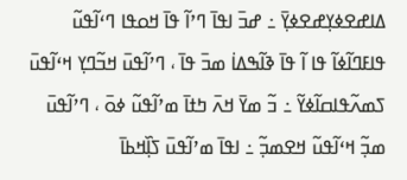ߡߊߝߐߦߌ߲ߝߐߦߌ߲߫ ߸ ߝߏ߫ ߊߟߊ߫ ߣߴߊ߬ ߟߊ߫ ߞߋߟߊ ߣߵߊ߬ߟߎ߬ ߟߊߓߣߊ߬ߦߊ߬ ߟߊ ߊ߬ ߟߊ߫ ߢߊ߬ߒߡߊ߭ ߘߏ߫ ߟߊ߫ ، ߣߴߊ߬ߟߎ߫ ߞߏ߬ߣߌ߲ ߞߵߊ߬ߟߎ߫ ߖߘߍ߬ߟߊߛߊ߬ߦߌ߬ ߸ ߏ߬ ߘߌ߫ ߞߍ߫ ߤߙߊ߫ ߘߴߊ߬ߟߎ߬ ߦߋ߫ ، ߣߴߊ߬ߟߎ߫ ߘߏ߲߬ ߞߵߊ߬ߟߎ߬ ߞߐߘߏ߲߬ ߸ ߊߟߊ߫ ߘߴߊ߬ߟߎ߫ ߖߊ߲߰ߞߕߊ߫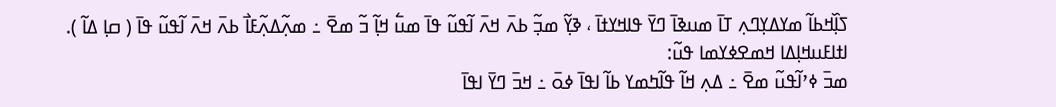ߖߊ߲߰ߞߕߊ߬ ߘߌߡߌ߲ߣߍ߲ ߠߊ߫ ߘߎߢߊ߫ ߣߌ߫ ߟߊߞߌߙߊ߫ ، ߢߌ߲߬ ߘߏ߲߬ ߕߍ߫ ߞߍ߫ ߊ߬ߟߎ߬ ߟߊ߫ ߘߎ߱ ߞߊ߲߬ ߏ߬ ߘߐ߫ ߸ ߘߍ߲߬ߡߍ߲߬ߓߊ߯ ߕߍ߫ ߞߍ߫ ߊ߬ߟߎ߬ ߟߊ߫ ( ߛߊ߲ ߡߊ߬ ).
ߊߙߊߓߎߞߊ߲ߡߊ ߞߘߐߦߌߘߊ ߟߎ߬:
ߘߏ߫ ߦߴߊ߬ߟߎ߬ ߘߐ߫ ߸ ߡߍ߲ ߞߊ߬ ߟߊ߬ߤߘߌ ߕߊ߬ ߊߟߊ߫ ߦߋ߫ ߸ ߞߏ߫ ߣߌ߫ ߊߟߊ߫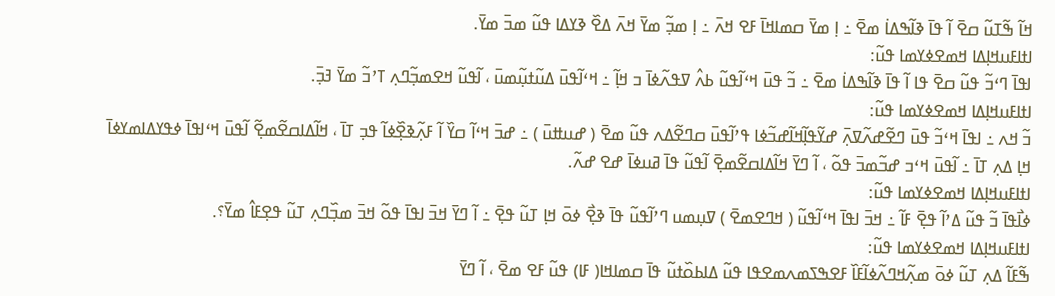ߞߊ߬ ߒ߬ߠߎ߬ ߛߐ߫ ߊ߬ ߟߊ߫ ߢߊ߬ߒߡߊ߭ ߘߐ߫ ߸ ߊ߲ ߘߌ߫ ߛߘߊߞߊ߫ ߓߐ ߞߍ߫ ߸ ߊ߲ ߘߏ߲߬ ߘߌ߫ ߞߍ߫ ߡߐ߰ ߢߌߡߊ ߟߎ߬ ߘߏ߫ ߘߌ߫.
ߊߙߊߓߎߞߊ߲ߡߊ ߞߘߐߦߌߘߊ ߟߎ߬:
ߊߟߊ߫ ߣߵߏ߬ ߟߎ߬ ߛߐ߫ ߟߊ ߊ߬ ߟߊ߫ ߢߊ߬ߒߡߊ߭ ߘߐ߫ ߸ ߏ߬ ߟߎ߫ ߞߵߊ߬ߟߎ߬ ߕߍ߮ ߜߟߍ߬ߦߊ߫ ߏ ߞߊ߲߬ ߸ ߞߵߊ߬ߟߎ߫ ߡߎ߬ߙߎ߲߬ߘߎ߫ ، ߊ߬ߟߎ߬ ߞߐߘߏ߲߬ߣߍ߲ ߠߴߏ߬ ߘߌ߫ ߔߏ߲߫.
ߊߙߊߓߎߞߊ߲ߡߊ ߞߘߐߦߌߘߊ ߟߎ߬:
ߏ߬ ߞߍ ߸ ߊߟߊ߫ ߞߵߏ߬ ߟߎ߫ ߣߐ߬ߝߍ߬ߜߍ߲߫ ߝߌ߬ߟߊ߲߬ߞߊ߬ߝߏ߬ߦߊ ߟߴߊ߬ߟߎ߫ ߛߣߐ߬ߡߍ ߟߎ߬ ߘߐ߫ ( ߝߎߚߎ߫ ) ߸ ߝߏ߫ ߞߵߊ߬ ߛߌ߰ ߊ߬ ߓߍ߲߬ߢߐ߲߰ߦߊ߬ ߟߏ߲ ߠߊ߫ ، ߞߊ߬ߡߊߛߐ߬ߘߐ߲߬ ߊ߬ߟߎ߫ ߞߵߊߟߊ߫ ߦߟߌߡߊߘߌߦߊ߫ ߞߊ߲ ߡߍ߲ ߠߊ߫ ߸ ߊ߬ߟߎ߫ ߞߵߏ ߝߏ߬ߘߏ߫ ߟߋ߬ ، ߊ߬ ߣߌ߫ ߞߊ߬ߡߊߛߐ߬ߘߐ߲߫ ߊ߬ߟߎ߬ ߟߊ߫ ߥߎߦߊ߫ ߝߐ ߝߍ߬.
ߊߙߊߓߎߞߊ߲ߡߊ ߞߘߐߦߌߘߊ ߟߎ߬:
ߦߊ߯ߟߊ߫ ߏ߬ ߟߎ߬ ߡߴߊ߬ ߟߐ߲߫ ߓߊ߬ ߸ ߞߏ߫ ߊߟߊ߫ ߞߵߊ߬ߟߎ߬ ( ߞߣߐߘߐ߫ ) ߜߎ߲ߘߎ ߣߴߊ߬ߟߎ߬ ߟߊ߫ ߢߐ߲߯ ߦߋ߫ ߞߊ߲ ߠߎ߬ ߟߐ߲߫ ߸ ߊ߬ ߣߌ߫ ߞߏ߫ ߊߟߊ߫ ߟߋ߬ ߞߏ߫ ߘߏ߲߰ߣߍ߲ ߠߎ߬ ߟߐ߲ߓߊ߮ ߘߌ߫؟.
ߊߙߊߓߎߞߊ߲ߡߊ ߞߘߐߦߌߘߊ ߟߎ߬:
ߒ߬ߓߊ߬ ߡߍ߲ ߠߎ߬ ߦߋ߫ ߘߍ߲߬ߞߣߍ߬ߦߊ߬ߓߊ߰ ߓߐߒߖߘߍߘߐߟߊ ߟߎ߬ ߡߊߕߋ߰ߙߎ߬ ߟߊ߫ ߛߘߊߞߊ( ߓߊ) ߟߎ߬ ߓߐ ߘߐ߫ ، ߊ߬ ߣߌ߫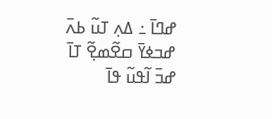ߝߣߊ߫ ߸ ߡߍ߲ ߠߎ߬ ߕߍ߫ ߝߏߦߌ߫ ߛߐ߬ߘߐ߲߬ ߠߊ߫ ߝߏ߫ ߊ߬ߟߎ߬ ߟߊ߫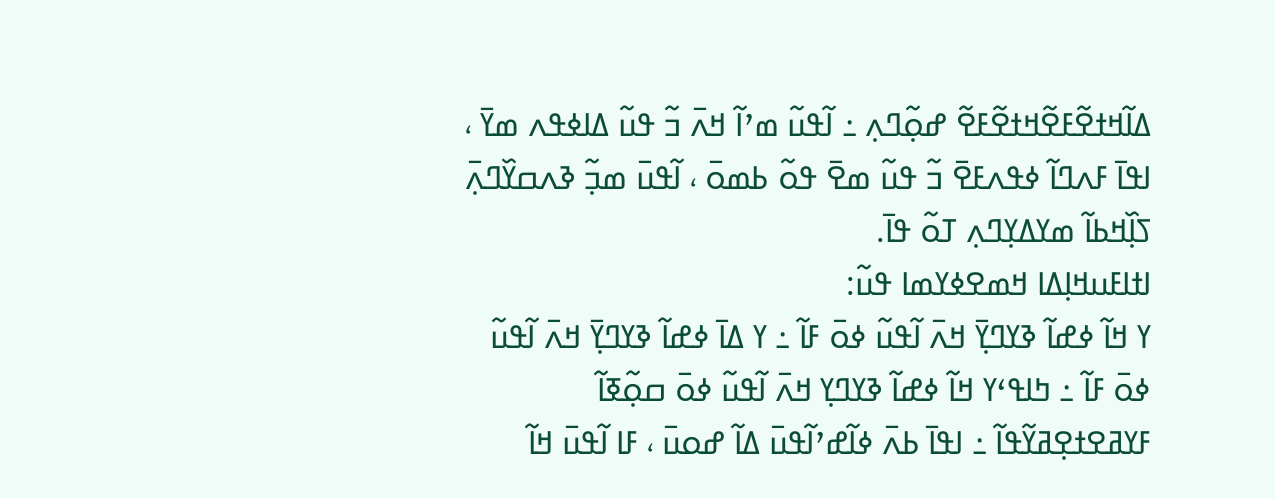ߡߊ߬ߞߙߐ߬ߓߐ߬ߞߙߐ߬ߓߐ߬ ߝߋ߲߬ߣߍ߲ ߸ ߊ߬ߟߎ߬ ߘߴߊ߬ ߞߍ߫ ߏ߬ ߟߎ߬ ߡߊߦߟߍ ߘߌ߫ ، ߊߟߊ߫ ߓߍߣߊ߬ ߦߟߍߓߐ߫ ߏ߬ ߟߎ߬ ߘߐ߫ ߟߋ߬ ߕߘߋ߫ ، ߊ߬ߟߎ߫ ߘߏ߲߬ ߢߍߛߌ߰ߣߍ߲߫ ߖߊ߲߰ߞߕߊ߬ ߘߌߡߌ߲ߣߍ߲ ߠߋ߬ ߟߊ߫.
ߊߙߊߓߎߞߊ߲ߡߊ ߞߘߐߦߌߘߊ ߟߎ߬:
ߌ ߞߊ߬ ߦߝߊ߬ ߢߌߣߌ߲߫ ߞߍ߫ ߊ߬ߟߎ߬ ߦߋ߫ ߓߊ߬ ߸ ߌ ߡߊ߫ ߦߝߊ߬ ߢߌߣߌ߲߫ ߞߍ߫ ߊ߬ߟߎ߬ ߦߋ߫ ߓߊ߬ ߸ ߤߊߟߵߌ ߞߊ߬ ߦߝߊ߬ ߢߌߣߌ߲ ߞߍ߫ ߊ߬ߟߎ߬ ߦߋ߫ ߛߋ߲߬ߧߊ߬ ߓߌߥߐߙߐ߲ߥߌ߬ߟߊ߬ ߸ ߊߟߊ߫ ߕߍ߫ ߦߊ߬ߝߴߊ߬ߟߎ߫ ߡߊ߬ ߝߋߎ߫ ، ߓߊ ߊ߬ߟߎ߫ ߞߊ߬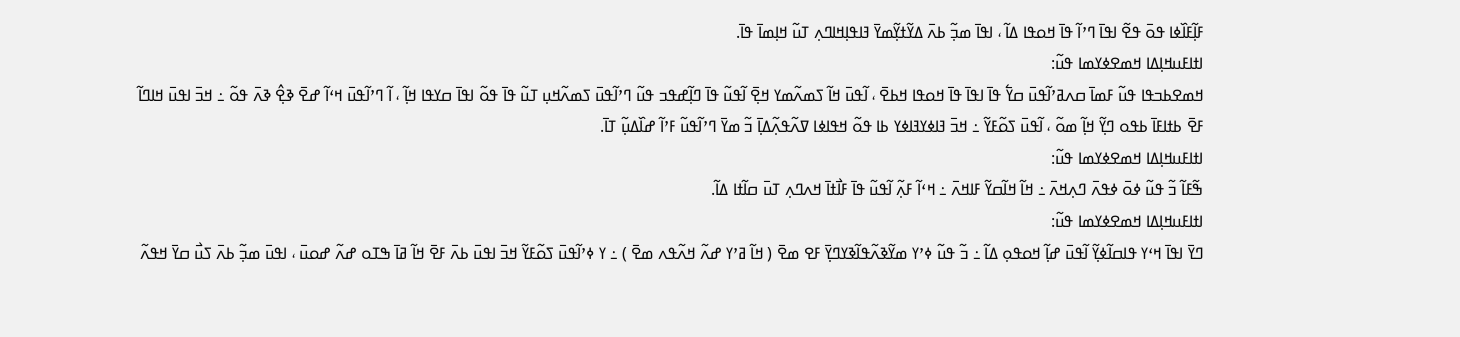ߓߊ߲߬ߓߊ߰ߦߊ ߟߋ߫ ߟߐ߬ ߊߟߊ߫ ߣߴߊ߬ ߟߊ߫ ߞߋߟߊ ߡߊ߬ ، ߊߟߊ߫ ߘߏ߲߬ ߕߍ߫ ߡߌ߬ߙߌ߲߬ߘߌ߫ ߔߊߟߊ߲ߞߊߣߍ߲ ߠߎ߬ ߞߊ߲ߘߊ߫ ߟߊ߫.
ߊߙߊߓߎߞߊ߲ߡߊ ߞߘߐߦߌߘߊ ߟߎ߬:
ߞߘߐߕߏߟߊ ߟߎ߬ ߓߘߊ߫ ߛߍߥߴߊ߬ߟߎ߫ ߛߌ߱ ߟߊ߫ ߊߟߊ߫ ߟߊ߫ ߞߋߟߊ ߞߕߐ߫ ، ߊ߬ߟߎ߫ ߞߊ߬ ߖߘߍ߬ߘߌ ߞߐ߲߫ ߊ߬ߟߎ߬ ߟߊ߫ ߣߊ߲߬ߝߟߏ ߟߎ߬ ߣߴߊ߬ߟߎ߫ ߖߘߍ߬ߞߎ߲ ߠߎ߬ ߟߊ߫ ߟߋ߬ ߊߟߊ߫ ߛߌߟߊ ߞߊ߲߬ ، ߊ߬ ߣߴߊ߬ߟߎ߫ ߞߵߊ߬ ߝߐ߫ ߢߐ߲߮ ߢߍ߫ ߟߋ߬ ߸ ߞߏ߫ ߊߟߎ߫ ߞߊߣߊ߬ ߓߐ߫ ߕߙߊߓߊ߫ ߕߟߋ ߣߌ߲߬ ߞߊ߲߬ ߘߋ߬ ، ߊ߬ߟߎ߫ ߖߋ߬ߓߌ߬ ߸ ߞߏ߫ ߔߊߦߌߔߊߦߌ ߕߊ ߟߋ߬ ߞߟߊߦߊ ߜߍ߬ߟߍ߲߬ߡߊ߲߫ ߏ߬ ߘߌ߫ ߣߴߊ߬ߟߎ߬ ߓߴߊ߬ ߝߊ߰ߡߎ߲߬ ߠߊ߫.
ߊߙߊߓߎߞߊ߲ߡߊ ߞߘߐߦߌߘߊ ߟߎ߬:
ߒ߬ߓߊ߬ ߏ߬ ߟߎ߬ ߦߋ߫ ߦߟߍ߫ ߣߍ߲ߞߍ߫ ߸ ߞߊ߬ ߞߊ߬ߛߌ߬ ߓߊߞߍ߫ ߸ ߞߵߊ߬ ߓߍ߲߬ ߊ߬ߟߎ߬ ߟߊ߫ ߓߊ߯ߙߊ߫ ߞߍߣߍ߲ ߠߎ߫ ߛߊ߬ߙߊ ߡߊ߬.
ߊߙߊߓߎߞߊ߲ߡߊ ߞߘߐߦߌߘߊ ߟߎ߬:
ߣߌ߫ ߊߟߊ߫ ߞߵߌ ߟߊߛߊ߬ߦߌ߲߬ ߊ߬ߟߎ߫ ߝߊ߲߬ ߞߋߟߋ߲ ߡߊ߬ ߸ ߏ߬ ߟߎ߬ ߦߴߌ ߘߌ߬ߢߍ߬ߟߊ߬ߢߌߣߌ߲߫ ߓߐ ߘߐ߫ ( ߞߊ߬ ߥߴߌ ߝߍ߬ ߞߍ߬ߟߍ ߘߐ߫ ) ߸ ߌ ߦߴߊ߬ߟߎ߫ ߖߋ߬ߓߌ߬ ߞߏ߫ ߊߟߎ߫ ߕߍ߫ ߓߐ߫ ߞߊ߬ ߥߊ߫ ߒߠߋ ߝߍ߬ ߝߋߎ߫ ، ߊߟߎ߫ ߘߏ߲߬ ߕߍ߫ ߖߎ߯ ߛߌ߫ ߞߟߍ߬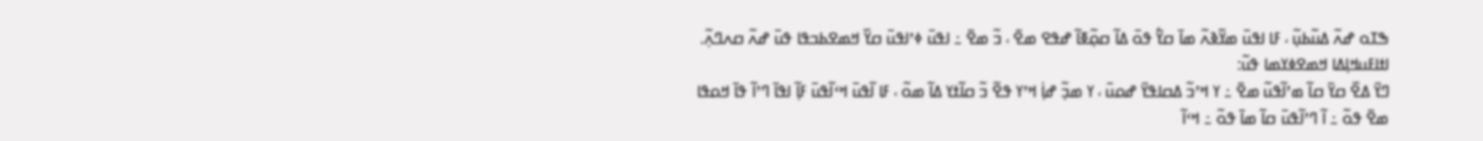ߒߠߋ ߝߍ߬ ߡߎ߬ߕߎ߲߬ ، ߓߊ ߊߟߎ߫ ߘߌ߬ߢߍ߬ ߘߊ߫ ߛߌ߱ ߟߋ߫ ߡߊ߬ ߛߋ߲߬ߧߊ߬ ߝߟߐ ߘߐ߫ ، ߏ߬ ߘߐ߫ ߸ ߊߟߎ߫ ߦߴߊߟߎ߫ ߛߌ߰ ߞߘߐߕߏߟߊ ߟߎ߫ ߝߍ߬ ߛߍߣߍ߲߬.
ߊߙߊߓߎߞߊ߲ߡߊ ߞߘߐߦߌߘߊ ߟߎ߬:
ߣߌ߫ ߡߐ߰ ߛߌ߫ ߛߊ߬ ߘߴߊ߬ߟߎ߬ ߘߐ߫ ߸ ߌ ߞߴߏ߬ ߡߛߊߟߌ߫ ߝߋߎ߫ ، ߌ ߘߏ߲߬ ߝߊ߲߭ ߞߴߌ ߟߐ߬ ߏ߬ ߛߊ߬ߙߌ ߡߊ߬ ߘߋ߬ ، ߓߊ ߊ߬ߟߎ߫ ߞߵߊ߬ߟߎ߫ ߓߊ߲߬ ߊߟߊ߫ ߣߴߊ߬ ߟߊ߫ ߞߋߟߊ ߘߐ߫ ߟߋ߬ ߸ ߊ߬ ߣߴߊ߬ߟߎ߫ ߛߊ߬ ߘߊ߫ ߟߋ߬ ߸ ߞߵߊ߬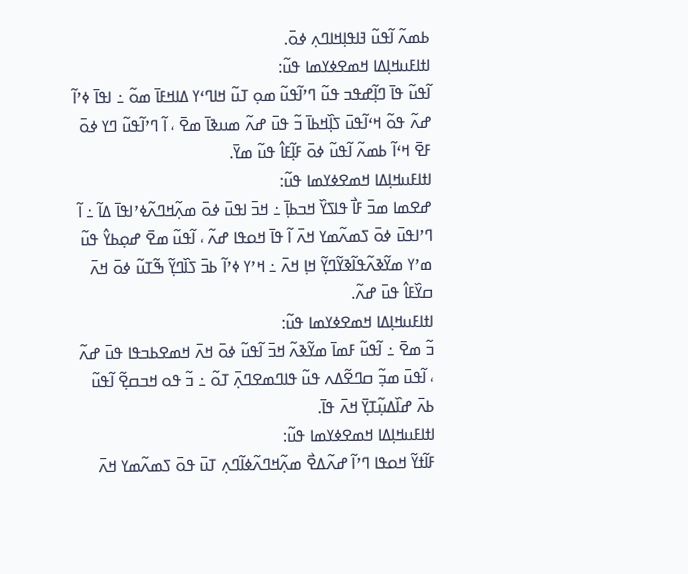ߕߘߍ߬ ߊ߬ߟߎ߬ ߔߊߟߊ߲ߞߊߣߍ߲ ߦߋ߫.
ߊߙߊߓߎߞߊ߲ߡߊ ߞߘߐߦߌߘߊ ߟߎ߬:
ߊ߬ߟߎ߬ ߟߊ߫ ߣߊ߲߬ߝߟߏ ߟߎ߬ ߣߴߊ߬ߟߎ߬ ߘߋ߲ ߠߎ߬ ߞߊߣߵߌ ߡߊߞߓߊ߫ ߘߋ߬ ߸ ߊߟߊ߫ ߦߴߊ߬ ߝߍ߬ ߟߋ߬ ߞߵߊ߬ߟߎ߫ ߖߊ߲߰ߞߕߊ߫ ߏ߬ ߟߎ߫ ߝߍ߬ ߘߎߢߊ߫ ߘߐ߫ ، ߊ߬ ߣߴߊ߬ߟߎ߬ ߣߌ ߦߋ߫ ߓߐ߫ ߞߵߊ߬ ߕߘߍ߬ ߊ߬ߟߎ߬ ߦߋ߫ ߓߊ߲߬ߓߊ߮ ߟߎ߬ ߘߌ߫.
ߊߙߊߓߎߞߊ߲ߡߊ ߞߘߐߦߌߘߊ ߟߎ߬:
ߝߐߘߊ ߘߏ߫ ߓߊ߯ ߟߊߖߌ߰ ߞߏߕߊ߲߫ ߸ ߞߏ߫ ߊߟߎ߫ ߦߋ߫ ߘߍ߲߬ߞߣߍ߬ߦߴߊߟߊ߫ ߡߊ߬ ߸ ߊ߬ ߣߴߊߟߎ߫ ߦߋ߫ ߖߘߍ߬ߘߌ ߞߍ߫ ߊ߬ ߟߊ߫ ߞߋߟߊ ߝߍ߬ ، ߊ߬ߟߎ߬ ߘߐ߫ ߝߋ߲ߕߌ߮ ߟߎ߬ ߘߴߌ ߘߌ߬ߢߍ߬ߟߊ߬ߢߌ߬ߣߌ߲߬ ߞߊ߲ ߞߍ߫ ߸ ߞߴߌ ߦߴߊ߬ ߕߏ߫ ߖߊ߰ߣߌ߲߬ ߒ߬ߠߎ߬ ߦߋ߫ ߞߍ߫ ߛߌ߰ߓߊ߮ ߟߎ߫ ߝߍ߬.
ߊߙߊߓߎߞߊ߲ߡߊ ߞߘߐߦߌߘߊ ߟߎ߬:
ߏ߬ ߘߐ߫ ߸ ߊ߬ߟߎ߬ ߓߘߊ߫ ߘߌ߬ߢߍ߬ ߞߏ߫ ߊ߬ߟߎ߬ ߦߋ߫ ߞߍ߫ ߞߘߐߕߏߟߊ ߟߎ߫ ߝߍ߬ ، ߊ߬ߟߎ߫ ߘߏ߲߬ ߛߣߐ߬ߡߍ ߟߎ߬ ߟߊߣߘߐߣߍ߲߫ ߠߋ߬ ߸ ߏ߬ ߟߋ ߞߏߛߐ߲߬ ߊ߬ߟߎ߬ ߕߍ߫ ߝߊ߰ߡߎ߲߬ߠߌ߲߫ ߞߍ߫ ߟߊ߫.
ߊߙߊߓߎߞߊ߲ߡߊ ߞߘߐߦߌߘߊ ߟߎ߬:
ߓߊ߬ߙߌ߬ ߞߋߟߊ ߣߴߊ߬ ߝߍ߬ߡߐ߯ ߘߍ߲߬ߞߣߍ߬ߦߊ߬ߣߍ߲ ߠߎ߫ ߟߋ߫ ߖߘߍ߬ߘߌ ߞߍ߫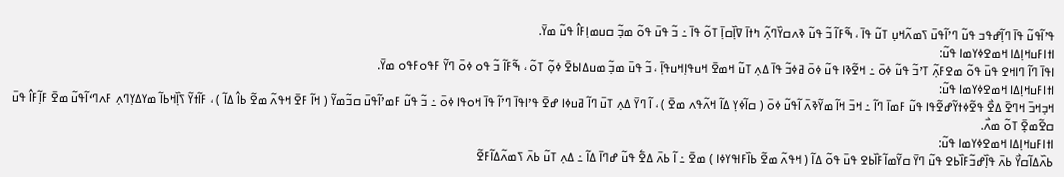ߟߴߊ߬ߟߎ߬ ߟߊ߫ ߣߊ߲߬ߝߟߏ ߟߎ߬ ߣߴߊ߬ߟߎ߫ ߖߘߍ߬ߞߎ߲ ߠߎ߬ ߟߊ߫ ، ߒ߬ߓߊ߬ ߏ߬ ߟߎ߬ ߢߍߛߌ߰ߣߍ߲߬ ߤߙߊ߫ ߜߊ߲߰ߛߊ߲߫ ߠߋ߬ ߟߊ߫ ߸ ߏ߬ ߟߎ߫ ߟߋ߬ ߘߏ߲߬ ߛߎߘߊ߲ߓߊ߮ ߟߎ߬ ߘߌ߫.
ߊߙߊߓߎߞߊ߲ߡߊ ߞߘߐߦߌߘߊ ߟߎ߬:
ߊߟߊ߫ ߣߊ߬ ߣߊߞߐ ߟߎ߫ ߟߋ߬ ߘߐߓߍ߲߬ ߠߴߏ߬ ߟߎ߬ ߦߋ߫ ߸ ߞߐ߬ߢߊ ߟߎ߬ ߦߋ߫ ߥߦߏ߬ ߟߊ߫ ߡߍ߲ ߠߎ߬ ߞߘߐ߫ ߞߎߟߊ߲ߞߎߟߊ߲߫ ، ߏ߬ ߟߎ߫ ߘߏ߲߬ ߘߎߡߊߕߐ߫ ߦߋ߲߬ ߠߋ߬ ، ߒ߬ߓߊ߬ ߏ߬ ߟߋ ߦߋ߫ ߣߌ߬ ߓߟߋߓߟߋ ߘߌ߫.
ߊߙߊߓߎߞߊ߲ߡߊ ߞߘߐߦߌߘߊ ߟߎ߬:
ߞߏ߲ߞߏ߫ ߞߣߐ߫ ߡߐ߯ ߟߐ߬ߦߙߌ߬ߝߐ߬ߟߊ ߟߎ߬ ߓߘߊ߫ ߣߊ߬ ߸ ߞߏ߫ ߞߊ߬ ߘߌ߬ߢߍ߫ ߊ߬ߟߎ߬ ߦߋ߫ ( ߛߊ߬ߦߌ߲ ߡߊ߬ ߞߍ߬ߟߍ ߘߐ߫ ) ، ߊ߬ ߣߌ߫ ߡߍ߲ ߠߎ߫ ߣߊ߬ ߥߎߦߊ ߝߐ߫ ߟߴߊߟߊ߫ ߣߴߊ߬ ߟߊ߫ ߞߋߟߊ ߦߋ߫ ߸ ߏ߬ ߟߎ߬ ߓߘߴߊ߬ߟߎ߫ ߛߏ߬ߘߌ߬ ( ߞߊ߬ ߓߐ߫ ߞߟߍ߬ ߘߐ߬ ߕߊ߮ ߡߊ߬ ) ، ߓߊ߬ߙߌ߬ ߖߊ߲߰ߞߕߊ߬ ߘߌߡߌ߲ߣߍ߲ ߓߍߣߵߊ߬ߟߎ߬ ߘߐ߫ ߓߊ߲߬ߓߊ߮ ߟߎ߫ ߛߐ߬ߘߐ߲߫ ߠߋ߬ ߘߍ߯.
ߊߙߊߓߎߞߊ߲ߡߊ ߞߘߐߦߌߘߊ ߟߎ߬:
ߕߍ߰ߡߊ߬ߛߌ߯ ߕߍ߫ ߟߊ߲߰ߝߏ߬ߓߊ߰ߕߐ ߟߎ߬ ߣߌ߫ ߛߌ߬ߘߊ߬ߓߊ߰ߕߐ ߟߎ߫ ߟߋ߬ ߡߊ߬ ( ߞߟߍ߬ ߘߐ߬ ߕߊ߰ߓߊߟߌߦߊ ) ߘߐ߫ ߸ ߊ߬ ߕߍ߫ ߡߐ߱ ߟߎ߬ ߝߣߊ߫ ߡߊ߬ ߸ ߡߍ߲ ߠߎ߬ ߕߍ߫ ߖߘߍ߬ߡߊ߬ߓߐ߬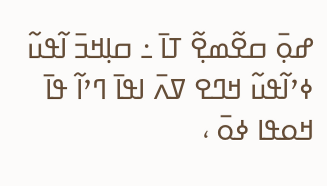ߝߋ߲߫ ߛߐ߬ߘߐ߲߬ ߠߊ߫ ߸ ߛߊ߲ߞߏ߫ ߊ߬ߟߎ߬ ߦߴߊ߬ߟߎ߬ ߞߣߐ ߜߍ߫ ߊߟߊ߫ ߣߴߊ߬ ߟߊ߫ ߞߋߟߊ ߦߋ߫ ،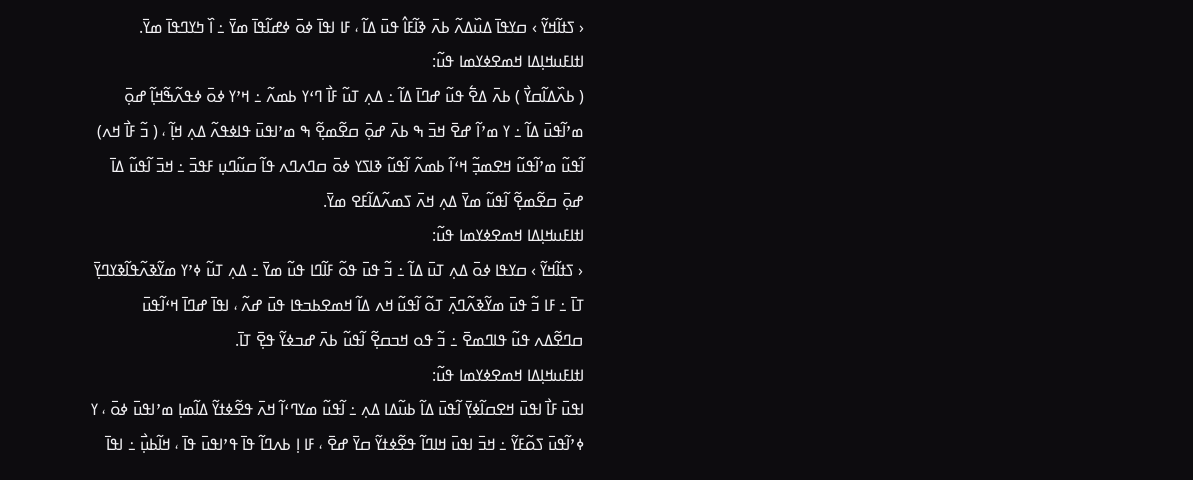‹ ߖߙߊ߬ߞߌ߬ › ߛߌߟߊ߫ ߡߎ߰ߡߍ߬ ߕߍ߫ ߢߊ߬ߓߊ߮ ߟߎ߫ ߡߊ߬ ، ߓߊ ߊߟߊ߫ ߦߋ߫ ߦߝߊ߬ߟߊ߫ ߘߌ߫ ߸ ߊ߰ ߤߌߣߟߊ߫ ߘߌ߫.
ߊߙߊߓߎߞߊ߲ߡߊ ߞߘߐߦߌߘߊ ߟߎ߬:
( ߕߍ߰ߡߊ߬ߛߌ߯ ) ߕߍ߫ ߡߐ߱ ߟߎ߬ ߝߣߊ߫ ߡߊ߬ ߸ ߡߍ߲ ߠߎ߬ ߓߊ߯ ߣߵߌ ߕߘߍ߬ ߸ ߞߴߌ ߦߋ߫ ߦߟߍ߬ߒ߬ߞߊ߲߬ ߝߋ߲߫ ߘߴߊ߬ߟߎ߫ ߡߊ߬ ߸ ߌ ߘߴߊ߬ ߝߐ߫ ߞߏ߫ ߒ ߕߍ߫ ߝߋ߲߫ ߛߐ߬ߘߐ߲߬ ߒ ߘߴߊߟߎ߫ ߟߊߦߟߍ߬ ߡߍ߲ ߞߊ߲߬ ، ( ߏ߬ ߓߊ߯ ߞߍ) ߊ߬ߟߎ߬ ߘߴߊ߬ߟߎ߬ ߞߐߘߏ߲߬ ߞߵߊ߬ ߕߘߍ߬ ߊ߬ߟߎ߬ ߢߊߖߌ ߦߋ߫ ߛߣߍߣߍ ߟߊ߬ ߛߎ߬ߣߎ߲ ߓߟߏ߫ ߸ ߞߏ߫ ߊ߬ߟߎ߬ ߡߊ߫ ߝߋ߲߫ ߛߐ߬ߘߐ߲߬ ߊ߬ߟߎ߬ ߘߌ߫ ߡߍ߲ ߞߍ߫ ߖߘߍ߬ߡߊ߬ߓߐ ߘߌ߫.
ߊߙߊߓߎߞߊ߲ߡߊ ߞߘߐߦߌߘߊ ߟߎ߬:
‹ ߖߙߊ߬ߞߌ߬ › ߛߌߟߊ ߦߋ߫ ߡߍ߲ ߠߎ߫ ߡߊ߬ ߸ ߏ߬ ߟߎ߫ ߟߋ߬ ߓߊ߬ߣߊ ߟߎ߬ ߘߌ߫ ߸ ߡߍ߲ ߠߎ߬ ߦߴߌ ߘߌ߬ߢߍ߬ߟߊ߬ߢߌߣߌ߲߫ ߠߊ߫ ߸ ߓߊ ߏ߬ ߟߎ߫ ߘߌ߬ߢߍ߬ߣߍ߲߫ ߠߋ߬ ߊ߬ߟߎ߬ ߞߍ ߡߊ߬ ߞߘߐߕߏߟߊ ߟߎ߫ ߝߍ߬ ، ߊߟߊ߫ ߝߣߊ߫ ߞߵߊ߬ߟߎ߫ ߛߣߐ߬ߡߍ ߟߎ߬ ߟߊߣߘߐ߫ ߸ ߏ߬ ߟߋ ߞߏߛߐ߲߬ ߊ߬ߟߎ߬ ߕߍ߫ ߝߏߦߌ߬ ߟߐ߲߫ ߠߊ߫.
ߊߙߊߓߎߞߊ߲ߡߊ ߞߘߐߦߌߘߊ ߟߎ߬:
ߊߟߎ߫ ߓߊ߯ ߊߟߎ߫ ߞߐߛߊ߬ߦߌ߲߫ ߊ߬ߟߎ߫ ߡߊ߬ ߕߎ߬ߡߊ ߡߍ߲ ߸ ߊ߬ߟߎ߬ ߘߌߣߵߊ߬ ߞߍ߫ ߟߐ߬ߦߙߌ߬ ߡߊ߬ߘߊ߲ ߘߴߊߟߎ߫ ߦߋ߫ ، ߌ ߦߴߊ߬ߟߎ߫ ߖߋ߬ߓߌ߬ ߸ ߞߏ߫ ߊߟߎ߫ ߞߊߣߊ߬ ߟߐ߬ߦߙߌ߬ ߛߌ߫ ߝߐ߫ ، ߓߊ ߊ߲ ߕߍߣߊ߬ ߟߊ߫ ߟߴߊߟߎ߫ ߟߊ߫ ، ߞߊ߬ߕߎ߲߯ ߸ ߊߟߊ߫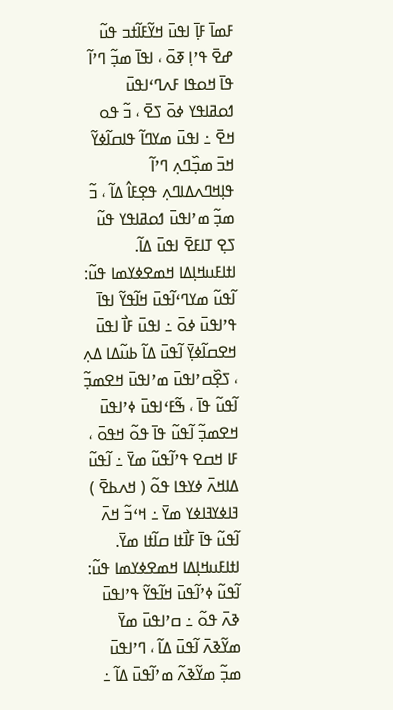ߓߘߊ߫ ߓߊ߲߫ ߊߟߎ߫ ߞߌ߬ߓߊ߬ߙߏ ߟߎ߬ ߝߐ߫ ߟߴߊ߲ ߧߋ߫ ، ߊߟߊ߫ ߘߏ߲߬ ߣߴߊ߬ ߟߊ߫ ߞߋߟߊ ߓߍߣߵߊߟߎ߫ ߗߋߥߊߟߌ ߦߋ߫ ߖߐ߫ ، ߏ߬ ߟߋ ߞߐ߫ ߸ ߊߟߎ߫ ߘߌߣߊ߬ ߟߊߛߊ߬ߦߌ߬ ߞߏ߫ ߘߏ߲߰ߣߍ߲ ߣߴߊ߬ ߟߊ߲ߞߣߍߡߊߣߍ߲ ߟߐ߲ߓߊ߮ ߡߊ߬ ، ߏ߬ ߘߏ߲߬ ߘߴߊߟߎ߫ ߗߋߥߊߟߌ ߟߎ߬ ߖߐ߲ ߠߊߓߐ߫ ߊߟߎ߫ ߡߊ߬.
ߊߙߊߓߎߞߊ߲ߡߊ ߞߘߐߦߌߘߊ ߟߎ߬:
ߊ߬ߟߎ߬ ߘߌߣߵߊ߬ߟߎ߫ ߞߊ߬ߟߌ߬ ߊߟߊ߫ ߟߴߊߟߎ߫ ߦߋ߫ ߸ ߊߟߎ߫ ߓߊ߯ ߊߟߎ߫ ߞߐߛߊ߬ߦߌ߲߫ ߊ߬ߟߎ߫ ߡߊ߬ ߕߎ߬ߡߊ ߡߍ߲ ، ߖߐ߲߰ߛߴߊߟߎ߫ ߘߴߊߟߎ߫ ߞߐߘߏ߲߬ ߊ߬ߟߎ߬ ߟߊ߫ ، ߒ߬ߓߵߊߟߎ߫ ߦߴߊߟߎ߫ ߞߐߘߏ߲߬ ߊ߬ߟߎ߬ ߟߊ߫ ߟߋ߬ ߞߟߋ߫ ، ߓߊ ߞߛߐ ߟߴߊ߬ߟߎ߬ ߘߌ߫ ߸ ߊ߬ߟߎ߬ ߡߊߞߍ߫ ߦߌߟߊ ߟߋ߬ ( ߞߍߕߐ߫ ) ߔߊߦߌߔߊߦߌ ߘߌ߫ ߸ ߞߵߏ߬ ߞߍ߫ ߊ߬ߟߎ߬ ߟߊ߫ ߓߊ߯ߙߊ ߛߊ߬ߙߊ ߘߌ߫.
ߊߙߊߓߎߞߊ߲ߡߊ ߞߘߐߦߌߘߊ ߟߎ߬:
ߊ߬ߟߎ߬ ߦߴߊ߬ߟߎ߫ ߞߊ߬ߟߌ߬ ߟߴߊߟߎ߫ ߢߍ߫ ߟߋ߬ ߸ ߛߴߊߟߎ߫ ߘߌ߫ ߘߌ߬ߢߍ߫ ߊ߬ߟߎ߫ ߡߊ߬ ، ߣߴߊߟߎ߫ ߘߏ߲߬ ߘߌ߬ߢߍ߬ ߘߴߊ߬ߟߎ߫ ߡߊ߬ ߸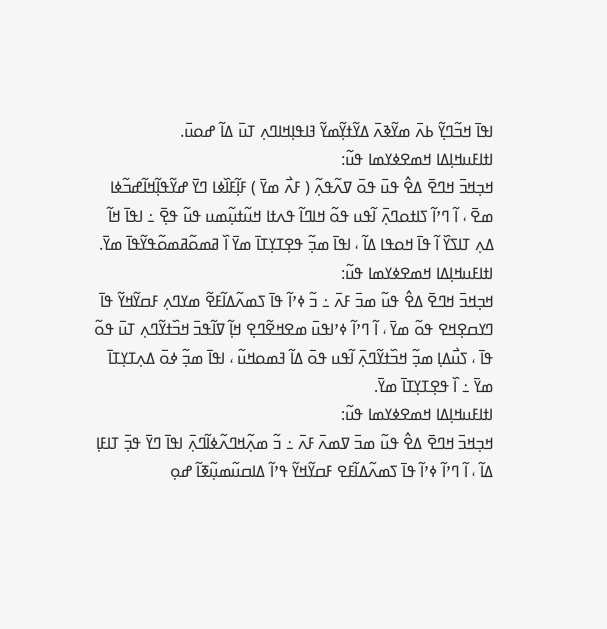ߊߟߊ߫ ߞߏ߬ߣߌ߲߬ ߕߍ߫ ߘߌ߬ߢߍ߫ ߡߌ߬ߙߌ߲߬ߘߌ߬ ߔߊߟߊ߲ߞߊߣߍ߲ ߠߎ߫ ߡߊ߬ ߝߋߎ߫.
ߊߙߊߓߎߞߊ߲ߡߊ ߞߘߐߦߌߘߊ ߟߎ߬:
ߞߏ߲ߞߏ߫ ߞߣߐ߫ ߡߐ߮ ߟߎ߫ ߟߋ߫ ߜߍ߬ߟߍ߲߬ ( ߓߍ߯ ߘߌ߫ ) ߓߊ߲߬ߓߊ߰ߦߊ ߣߌ߫ ߝߌ߬ߟߊ߲߬ߞߊ߬ߝߏ߬ߦߊ ߘߐ߫ ، ߊ߬ ߣߴߊ߬ ߖߊߙߋߣߍ߲߫ ߊ߬ߟߎ ߟߋ߬ ߞߊߣߊ߬ ߟߍߙߊ ߞߎ߬ߙߎ߲߬ߘߎ ߟߎ߬ ߟߐ߲߫ ߸ ߊߟߊ߫ ߞߊ߬ ߡߍ߲ ߠߊߖߌ߰ ߊ߬ ߟߊ߫ ߞߋߟߊ ߡߊ߬ ، ߊߟߊ߫ ߘߏ߲߬ ߟߐ߲ߠߌ߲ߠߊ߫ ߘߌ߫ ߊ߰ ߥߘߋ߬ߥߘߋ߬ߟߌ߬ߟߊ߫ ߘߌ߫.
ߊߙߊߓߎߞߊ߲ߡߊ ߞߘߐߦߌߘߊ ߟߎ߬:
ߞߏ߲ߞߏ߫ ߞߣߐ߫ ߡߐ߮ ߟߎ߬ ߘߏ߫ ߓߍ߫ ߸ ߏ߬ ߦߴߊ߬ ߟߊ߫ ߖߘߍ߬ߡߊ߬ߓߐ߬ ߘߌߣߍ߲ ߓߛߌ߬ߞߌ߬ ߟߊ߫ ߣߌߛߐ߲ߞߐ ߟߋ߬ ߘߌ߫ ، ߊ߬ ߣߴߊ߬ ߦߴߊߟߎ߫ ߘߐߞߐ߬ߣߐ߲ ߞߊ߲߬ ߜߊ߬ߟߏ߫ ߞߏ߰ߙߌ߬ߣߍ߲ ߠߎ߫ ߟߋ߬ ߟߊ߫ ، ߖߎ߯ߡߊ߲ ߘߏ߲߬ ߞߏ߰ߙߌ߬ߣߍ߲߫ ߊ߬ߟߎ ߟߋ߫ ߡߊ߬ ߔߘߋߞߎ߬ ، ߊߟߊ߫ ߘߏ߲߬ ߦߋ߫ ߡߍ߲ߠߌ߲ߠߊ߫ ߘߌ߫ ߸ ߊ߰ ߟߐ߲ߠߌ߲ߠߊ߫ ߘߌ߫.
ߊߙߊߓߎߞߊ߲ߡߊ ߞߘߐߦߌߘߊ ߟߎ߬:
ߞߏ߲ߞߏ߫ ߞߣߐ߫ ߡߐ߮ ߟߎ߬ ߘߏ߫ ߜߘߍ߫ ߓߍ߫ ߸ ߏ߬ ߘߍ߲߬ߞߣߍ߬ߦߊ߬ߣߍ߲߫ ߊߟߊ߫ ߣߌ߫ ߟߏ߲߫ ߠߊߓߊ߲ ߡߊ߬ ، ߊ߬ ߣߴߊ߬ ߦߴߊ߬ ߟߊ߫ ߖߘߍ߬ߡߊ߬ߓߐ ߓߛߌ߬ߞߌ߬ ߟߴߊ߬ ߡߊߛߎ߬ߘߎ߲߬ߧߊ߬ ߝߋ߲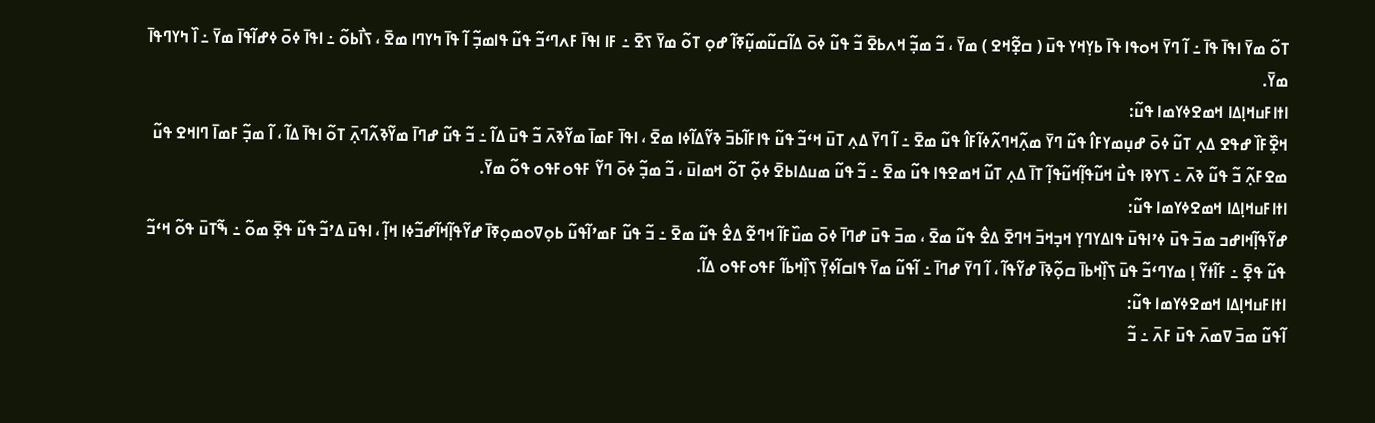ߠߋ߬ ߘߌ߫ ߊߟߊ߫ ߟߊ߫ ߸ ߊ߬ ߣߌ߫ ߞߋߟߊ ߟߊ߫ ߕߌ߲ߞߌ ߟߎ߫ ( ߛߐ߲߬ߞߐ ) ߘߌ߫ ، ߏ߬ ߘߏ߲߬ ߞߍߕߐ߫ ߏ߬ ߟߎ߬ ߦߋ߫ ߡߊ߬ߛߎ߬ߘߎ߲߬ߧߊ߬ ߝߋ߲ ߠߋ߬ ߘߌ߫ ߖߐ߫ ߸ ߓߊ ߊߟߊ߫ ߓߍߣߵߏ߬ ߟߎ߬ ߟߊߘߏ߲߬ ߊ߬ ߟߊ߫ ߤߌߣߊ ߘߐ߫ ، ߖߊ߯ߕߋ߬ ߸ ߊߟߊ߫ ߦߋ߫ ߦߝߊ߬ߟߊ߫ ߘߌ߫ ߸ ߊ߰ ߤߌߣߟߊ߫ ߘߌ߫.
ߊߙߊߓߎߞߊ߲ߡߊ ߞߘߐߦߌߘߊ ߟߎ߬:
ߞߐ߲߰ߓߊ߰ ߝߟߐ ߡߍ߲ ߠߎ߬ ߦߋ߫ ߝߎ߲ߘߌߓߊ߮ ߟߎ߬ ߣߌ߫ ߘߍ߲߬ߞߣߍ߬ߦߊ߬ߓߊ߮ ߟߎ߬ ߘߐ߫ ߸ ߊ߬ ߣߌ߫ ߡߍ߲ ߠߎ߫ ߞߵߏ߬ ߟߎ߬ ߟߊߓߊ߬ߕߏ߫ ߢߌ߬ߡߊ߬ߦߊ ߘߐ߫ ، ߊߟߊ߫ ߓߘߊ߫ ߘߌ߬ߢߍ߫ ߏ߬ ߟߎ߫ ߡߊ߬ ߸ ߏ߬ ߟߎ߬ ߝߣߊ߫ ߘߌ߬ߢߍ߬ߣߍ߲߫ ߠߋ߬ ߊߟߊ߫ ߡߊ߬ ، ߊ߬ ߘߏ߲߬ ߓߘߊ߫ ߣߊߞߐ ߟߎ߬ ߘߐߓߍ߲߬ ߏ߬ ߟߎ߬ ߢߍ߫ ߸ ߖߌߢߊ ߟߎ߯ ߞߎ߬ߟߊ߲߬ߞߎ߬ߟߊ߲߬ ߠߊ߫ ߡߍ߲ ߠߎ߬ ߞߘߐߟߊ ߟߎ߬ ߘߐ߫ ߸ ߏ߬ ߟߎ߬ ߘߎߡߊߕߐ߫ ߦߋ߲߬ ߠߋ߬ ߞߘߊߎ߫ ، ߏ߬ ߘߏ߲߬ ߦߋ߫ ߣߌ߬ ߓߟߋߓߟߋ ߟߋ߬ ߘߌ߫.
ߊߙߊߓߎߞߊ߲ߡߊ ߞߘߐߦߌߘߊ ߟߎ߬:
ߝߌ߬ߟߊ߲߬ߞߊߝߏ ߘߏ߫ ߟߎ߫ ߦߴߊߟߎ߫ ߟߊߡߌߣߌ߲ ߞߏ߲ߞߏ߫ ߞߣߐ߫ ߡߐ߮ ߟߎ߬ ߘߐ߫ ، ߘߏ߫ ߟߎ߫ ߝߣߊ߫ ߦߋ߫ ߘߎ߰ߓߊ߬ ߞߣߐ߬ ߡߐ߮ ߟߎ߬ ߘߐ߫ ߸ ߏ߬ ߟߎ߬ ߓߘߴߊ߬ߟߎ߬ ߕߋ߲ߜߋߘߋ߲ߧߊ߫ ߝߌ߬ߟߊ߲߬ߞߊ߬ߝߏ߬ߦߊ ߞߊ߲߬ ، ߊߟߎ߫ ߡߴߏ߬ ߟߎ߬ ߟߐ߲߫ ߘߋ߬ ߸ ߒ߬ߠߎ߫ ߟߋ߬ ߞߵߏ߬ ߟߎ߬ ߟߐ߲߫ ߸ ߓߊ߬ߙߌ߬ ߊ߲ ߘߌߣߵߏ߬ ߟߎ߫ ߖߊ߲߰ߞߕߊ߫ ߛߋ߲߬ߢߊ߫ ߝߌ߬ߟߊ߬ ، ߊ߬ ߣߌ߫ ߝߣߊ߫ ߸ ߊ߬ߟߎ߬ ߘߌ߫ ߟߊߛߊ߬ߦߌ߲߫ ߖߊ߲߰ߞߕߊ߬ ߓߟߋߓߟߋ ߡߊ߬.
ߊߙߊߓߎߞߊ߲ߡߊ ߞߘߐߦߌߘߊ ߟߎ߬:
ߊ߬ߟߎ߬ ߘߏ߫ ߜߘߍ߫ ߟߎ߫ ߓߍ߫ ߸ ߏ߬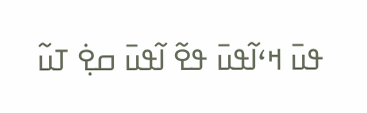ߟߎ߫ ߞߵߊ߬ߟߎ߫ ߟߐ߬ ߊ߬ߟߎ߫ ߛߐ߲߭ ߠߎ߬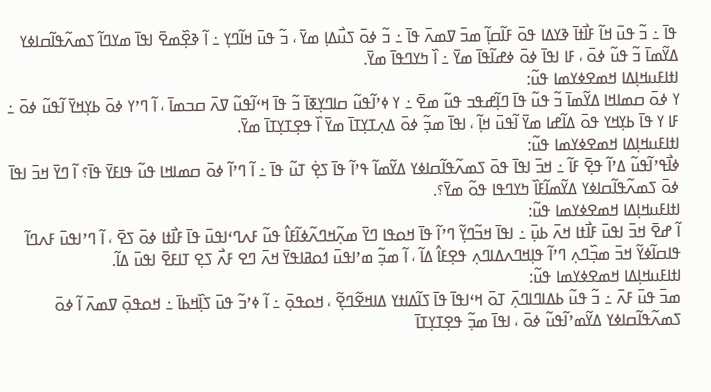ߟߊ߫ ߸ ߏ߬ ߟߎ߫ ߞߊ߬ ߓߊ߯ߙߊ߫ ߢߌߡߊ ߟߋ߫ ߓߊ߬ߛߊ߲߬ ߘߏ߫ ߜߘߍ߫ ߟߊ߫ ߸ ߏ߬ ߦߋ߫ ߖߎ߯ߡߊ߲ ߘߌ߫ ، ߏ߬ ߟߎ߫ ߞߊ߬ߣߌ߲ ߸ ߊ߬ ߢߐ߲߰ߘߐ߫ ߊߟߊ߫ ߘߌߣߊ߬ ߖߘߍ߬ߟߊ߬ߛߊߦߌ ߡߌ߬ߘߊ߫ ߏ߬ ߟߎ߬ ߦߋ߫ ، ߓߊ ߊߟߊ߫ ߦߋ߫ ߦߝߊ߬ߟߊ߫ ߘߌ߫ ߸ ߊ߰ ߤߌߣߟߊ߫ ߘߌ߫.
ߊߙߊߓߎߞߊ߲ߡߊ ߞߘߐߦߌߘߊ ߟߎ߬:
ߌ ߦߋ߫ ߛߘߊߞߊ ߡߌ߬ߘߊ߫ ߏ߬ ߟߎ߬ ߟߊ߫ ߣߊ߲߬ߝߟߏ ߟߎ߬ ߘߐ߫ ߸ ߌ ߦߴߊ߬ߟߎ߬ ߛߊߣߌ߲ߧߊ߫ ߏ߬ ߟߊ߫ ߞߵߊ߬ߟߎ߬ ߜߍ߫ ߛߏߘߊ߫ ، ߊ߬ ߣߴߌ ߦߋ߫ ߕߌ߲ߞߌ߫ ߊ߬ߟߎ߬ ߦߋ߫ ߸ ߓߊ ߌ ߟߊ߫ ߕߌ߲ߞߌ ߟߋ߫ ߡߊ߬ߝߊ ߘߌ߫ ߊ߬ߟߎ߫ ߞߊ߲߬ ، ߊߟߊ߫ ߘߏ߲߬ ߦߋ߫ ߡߍ߲ߠߌ߲ߠߊ߫ ߘߌ߫ ߊ߰ ߟߐ߲ߠߌ߲ߠߊ߫ ߘߌ߫.
ߊߙߊߓߎߞߊ߲ߡߊ ߞߘߐߦߌߘߊ ߟߎ߬:
ߦߊ߯ߟߴߊ߬ߟߎ߬ ߡߴߊ߬ ߟߐ߲߫ ߓߊ߬ ߸ ߞߏ߫ ߊߟߊ߫ ߟߋ߫ ߖߘߍ߬ߟߊ߬ߛߊߦߌ ߡߌ߬ߘߊ߬ ߟߴߊ߬ ߟߊ߫ ߖߐ߲߭ ߠߎ߬ ߟߊ߫ ߸ ߊ߬ ߣߴߊ߬ ߦߋ߫ ߛߘߊߞߊ ߟߎ߬ ߟߊߓߌ߫ ߟߊ߫؟ ߊ߬ ߣߌ߫ ߞߏ߫ ߊߟߊ߫ ߦߋ߫ ߖߘߍ߬ߟߊ߬ߛߊߦߌ ߡߌ߬ߘߊ߬ߓߊ߰ ߤߌߣߟߊ ߟߋ߬ ߘߌ߫؟.
ߊߙߊߓߎߞߊ߲ߡߊ ߞߘߐߦߌߘߊ ߟߎ߬:
ߊ߬ ߝߐ߫ ߞߏ߫ ߊߟߎ߫ ߓߊ߯ߙߊ ߞߍ߫ ߕߎ߲߫ ߸ ߊߟߊ߫ ߞߏ߬ߣߌ߲߬ ߣߴߊ߬ ߟߊ߫ ߞߋߟߊ ߣߌ߫ ߘߍ߲߬ߞߣߍ߬ߦߊ߬ߓߊ߮ ߟߎ߬ ߓߍߣߵߊߟߎ߫ ߟߊ߫ ߓߊ߯ߙߊ ߦߋ߫ ߖߐ߫ ، ߊ߬ ߣߴߊߟߎ߫ ߓߍߣߊ߬ ߟߊߛߊ߬ߦߌ߬ ߞߏ߫ ߘߏ߲߰ߣߍ߲ ߣߴߊ߬ ߟߊ߲ߞߣߍߡߊߣߍ߲ ߟߐ߲ߓߊ߮ ߡߊ߬ ، ߊ߬ ߘߏ߲߬ ߘߴߊߟߎ߫ ߗߋߥߊߟߌ߫ ߞߍ߫ ߣߐ ߓߍ߯ ߖߐ߲ ߠߊߓߐ߫ ߊߟߎ߫ ߡߊ߬.
ߊߙߊߓߎߞߊ߲ߡߊ ߞߘߐߦߌߘߊ ߟߎ߬:
ߘߏ߫ ߟߎ߫ ߓߍ߫ ߸ ߏ߬ ߟߎ߬ ߕߡߊߣߊߣߍ߲߫ ߠߋ߫ ߞߵߊߟߊ߫ ߟߊ߫ ߖߊ߬ߡߊߙߌ ߡߊߞߐ߬ߣߐ߲߬ ، ߞߋߟߋ߲߫ ߸ ߊ߬ ߦߴߏ߬ ߟߎ߫ ߖߊ߲߰ߞߕߊ߫ ߸ ߞߋߟߋ߲߫ ߜߘߍ߫ ߊ߬ ߦߋ߫ ߖߘߍ߬ߟߊ߬ߛߊߦߌ ߡߌ߬ߘߴߊ߬ߟߎ߬ ߦߋ߫ ، ߊߟߊ߫ ߘߏ߲߬ ߟߐ߲ߠߌ߲ߠߊ߫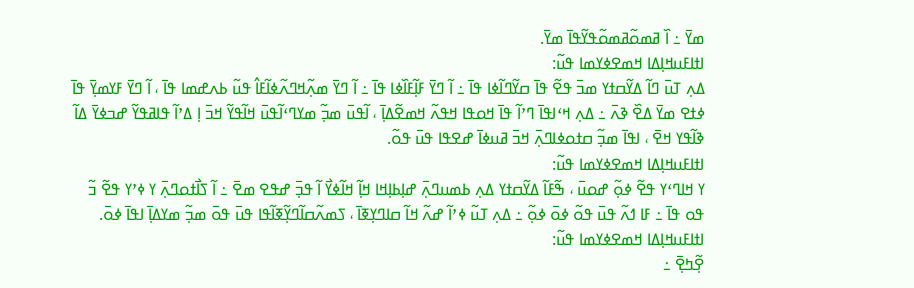ߘߌ߫ ߸ ߊ߰ ߥߘߋ߬ߥߘߋ߬ߟߌ߬ߟߊ߫ ߘߌ߫.
ߊߙߊߓߎߞߊ߲ߡߊ ߞߘߐߦߌߘߊ ߟߎ߬:
ߡߍ߲ ߠߎ߫ ߣߊ߬ ߡߌ߬ߛߙߌ ߘߏ߫ ߟߐ߬ ߟߊ߫ ߛߌ߬ߣߊ߬ߦߊ ߟߊ߫ ߸ ߊ߬ ߣߌ߫ ߓߊ߲߬ߓߊ߰ߦߊ ߟߊ߫ ߸ ߊ߬ ߣߌ߫ ߘߍ߲߬ߞߣߍ߬ߦߊ߬ߓߊ߮ ߟߎ߬ ߕߍߝߘߊ ߟߊ߫ ، ߊ߬ ߣߌ߫ ߓߌߘߌ߲߫ ߟߊ߫ ߦߙߐ ߘߌ߫ ߡߐ߰ ߢߍ߫ ߸ ߡߍ߲ ߞߵߊߟߊ߫ ߣߴߊ߬ ߟߊ߫ ߞߋߟߊ ߞߟߍ߬ ߞߘߐ߬ߡߊ߲߫ ، ߊ߬ߟߎ߫ ߘߏ߲߬ ߘߌߣߵߊ߬ߟߎ߫ ߞߊ߬ߟߌ߬ ߞߏ߫ ߊ߲ ߡߴߊ߬ ߟߊߥߟߌ߬ ߝߏߦߌ߫ ߡߊ߬ ߢߊ߬ߟߌ ߞߐ߫ ، ߊߟߊ߫ ߘߏ߲߬ ߛߙߋߦߊߣߍ߲߫ ߞߏ߫ ߥߎߦߊ߫ ߝߐߟߊ ߟߎ߫ ߟߋ߬.
ߊߙߊߓߎߞߊ߲ߡߊ ߞߘߐߦߌߘߊ ߟߎ߬:
ߌ ߞߊߣߵߌ ߟߐ߬ ߦߋ߲߬ ߝߋߎ߫ ، ߒ߬ߓߊ߬ ߡߌ߬ߛߙߌ ߡߍ߲ ߕߘߎߣߍ߲߫ ߝߊ߲ߕߊ߲ߞߊ ߞߊ߲߬ ߞߊ߬ߦߌ߯ ߊ߬ ߟߏ߲߫ ߝߟߐ ߘߐ߫ ߸ ߊ߬ ߖߊ߯ߙߋߣߍ߲߫ ߌ ߦߴߌ ߟߐ߬ ߏ߬ ߟߋ ߟߊ߫ ߸ ߓߊ ߗߍ߬ ߟߎ߫ ߟߋ߬ ߦߋ߫ ߦߋ߲߬ ߸ ߡߍ߲ ߠߎ߬ ߦߴߊ߬ ߝߍ߬ ߞߊ߬ ߛߊߣߌ߲ߧߊ߫ ، ߖߘߍ߬ߛߊ߬ߣߌ߲߬ߧߊ߬ߟߊ ߟߎ߫ ߟߋ߫ ߘߏ߲߬ ߘߌߡߊ߲߫ ߊߟߊ߫ ߦߋ߫.
ߊߙߊߓߎߞߊ߲ߡߊ ߞߘߐߦߌߘߊ ߟߎ߬:
ߐ߲߬ߤߐ߲߫ ߸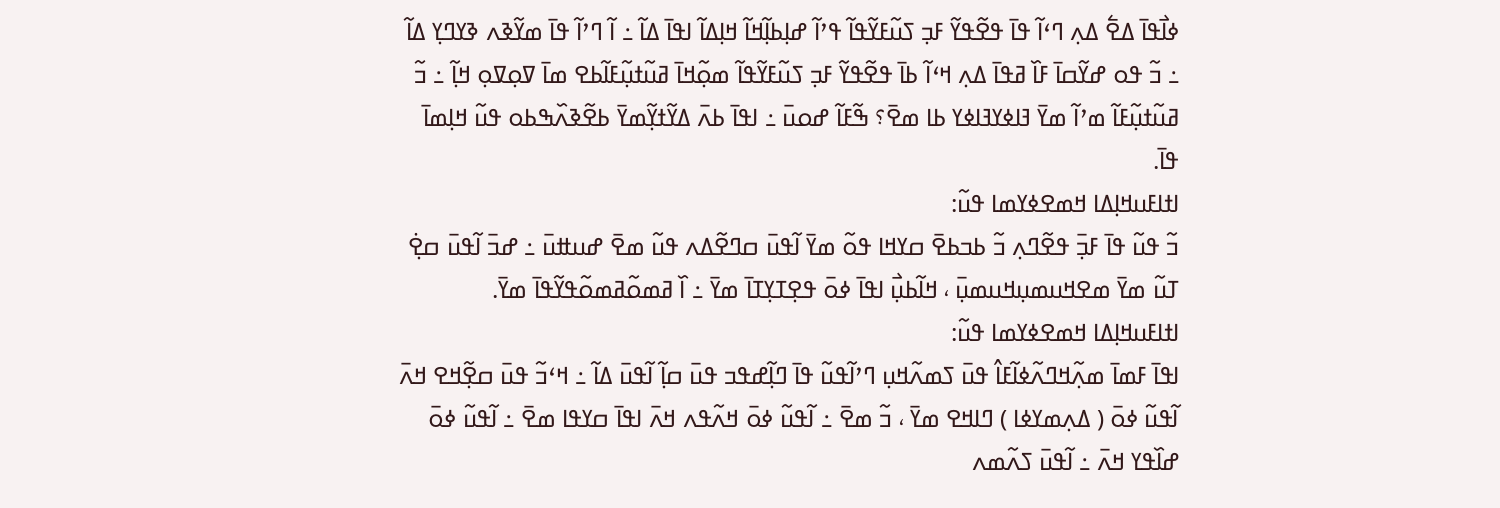ߦߊ߯ߟߊ߫ ߡߐ߱ ߡߍ߲ ߣߵߊ߬ ߟߊ߫ ߟߐ߬ߟߌ߬ ߓߏ߲ ߖߎ߬ߓߌ߬ߟߊ߬ ߟߴߊ߬ ߝߊ߲ߕߊ߲߬ߞߊ߬ ߞߊ߲ߡߊ߬ ߊߟߊ߫ ߡߊ߬ ߸ ߊ߬ ߣߴߊ߬ ߟߊ߫ ߘߌ߬ߢߍ ߢߌߣߌ߲ ߡߊ߬ ߸ ߏ߬ ߟߋ ߝߌ߬ߛߊ߫ ߓߊ߰ ߥߟߊ߫ ߡߍ߲ ߞߵߊ߬ ߕߊ߫ ߟߐ߬ߟߌ߬ ߓߏ߲ ߖߎ߬ߓߌ߬ߟߊ߬ ߘߋ߲߬ߞߊ߫ ߥߎ߬ߙߎ߲߬ߓߊ߬ߕߐ ߘߊ߫ ߜߋ߲ߜߋ߲ ߞߊ߲߬ ߸ ߏ߬ ߥߎ߬ߙߎ߲߬ߓߊ߬ ߘߴߊ߬ ߘߌ߫ ߔߊߦߌߔߊߦߌ ߕߊ ߘߐ߫؟ ߒ߬ߓߊ߬ ߝߋߎ߫ ߸ ߊߟߊ߫ ߕߍ߫ ߡߌ߬ߙߌ߲߬ߘߌ߫ ߕߐ߬ߢߍ߰ߒߕߋ ߟߎ߬ ߞߊ߲ߘߊ߫ ߟߊ߫.
ߊߙߊߓߎߞߊ߲ߡߊ ߞߘߐߦߌߘߊ ߟߎ߬:
ߏ߬ ߟߎ߬ ߟߊ߫ ߓߏ߲߫ ߟߐ߬ߣߍ߲ ߏ߬ ߕߏߕߐ߫ ߛߌߞߊ ߟߋ߬ ߘߌ߫ ߊ߬ߟߎ߫ ߛߣߐ߬ߡߍ ߟߎ߬ ߘߐ߫ ߝߎߚߎ߫ ߸ ߝߏ߫ ߊ߬ߟߎ߫ ߛߐ߲߭ ߠߎ߬ ߘߌ߫ ߘߐߞߎߘߎ߲ߞߎߘߎ߲߫ ، ߞߊ߬ߕߎ߲߯ ߊߟߊ߫ ߦߋ߫ ߟߐ߲ߠߌ߲ߠߊ߫ ߘߌ߫ ߸ ߊ߰ ߥߘߋ߬ߥߘߋ߬ߟߌ߬ߟߊ߫ ߘߌ߫.
ߊߙߊߓߎߞߊ߲ߡߊ ߞߘߐߦߌߘߊ ߟߎ߬:
ߊߟߊ߫ ߓߘߊ߫ ߘߍ߲߬ߞߣߍ߬ߦߊ߬ߓߊ߮ ߟߎ߫ ߖߘߍ߬ߞߎ߲ ߣߴߊ߬ߟߎ߬ ߟߊ߫ ߣߊ߲߬ߝߟߏ ߟߎ߫ ߛߊ߲߬ ߊ߬ߟߎ߫ ߡߊ߬ ߸ ߞߵߏ߬ ߟߎ߫ ߛߐ߲߬ߞߐ ߞߍ߫ ߊ߬ߟߎ߬ ߦߋ߫ ( ߡߍ߲ߘߌߦߊ ) ߣߊߞߐ ߘߌ߫ ، ߏ߬ ߘߐ߫ ߸ ߊ߬ߟߎ߬ ߦߋ߫ ߞߍ߬ߟߍ ߞߍ߫ ߊߟߊ߫ ߛߌߟߊ ߘߐ߫ ߸ ߊ߬ߟߎ߬ ߦߋ߫ ߝߊ߰ߟߌ ߞߍ߫ ߸ ߊ߬ߟߎ߫ ߖߍ߬ߘߍ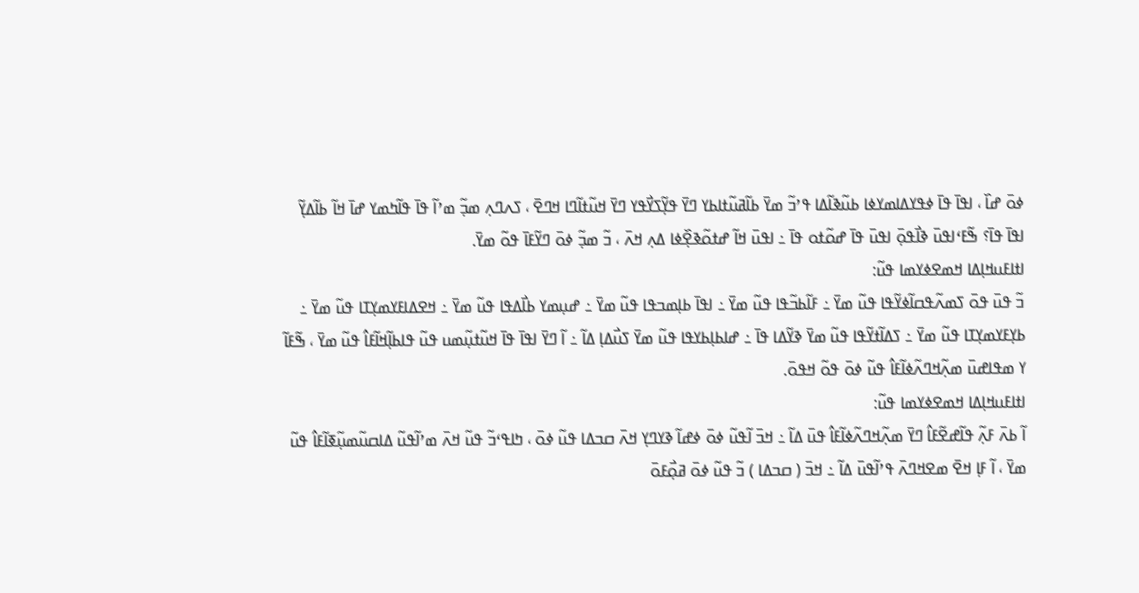ߦߋ߫ ߝߊ߰ ، ߊߟߊ߫ ߟߊ߫ ߦߟߌߡߊߘߌߦߊ ߕߎ߬ߢߊ߬ߡߊ ߟߴߏ߬ ߘߌ߫ ߕߊ߬ߥߎ߬ߙߊߕߌ ߣߌ߫ ߟߌ߲߬ߖߌ߯ߟߌ ߣߌ߫ ߞߎ߬ߙߊ߬ߣߊ ߞߣߐ߫ ، ߖߍߣߍ߲ ߘߏ߲߬ ߘߴߊ߬ ߟߊ߫ ߟߊ߬ߤߘߌ ߝߊ߫ ߞߊ߬ ߕߊ߬ߡߌ߲߬ ߊߟߊ߫ ߟߊ߫؟ ߒ߬ߓߵߊߟߎ߫ ߢߊ߯ߟߋ߲߫ ߊߟߎ߫ ߟߊ߫ ߝߋ߬ߙߋ ߟߊ߫ ߸ ߊߟߎ߫ ߞߊ߬ ߝߙߋ߬ߢߐ߲߰ߦߊ ߡߍ߲ ߞߍ߫ ، ߏ߬ ߘߏ߲߬ ߦߋ߫ ߣߌ߬ߓߊ߫ ߟߋ߬ ߘߌ߫.
ߊߙߊߓߎߞߊ߲ߡߊ ߞߘߐߦߌߘߊ ߟߎ߬:
ߏ߬ ߟߎ߫ ߟߋ߫ ߖߘߍ߬ߟߛߊ߬ߦߌ߬ߟߊ ߟߎ߬ ߘߌ߫ ߸ ߓߊ߬ߕߏ߬ߟߊ ߟߎ߬ ߘߌ߫ ߸ ߊߟߊ߫ ߕߊ߲ߘߏߟߊ ߟߎ߬ ߘߌ߫ ߸ ߝߎ߲ߘߌ ߕߊ߯ߡߟߊ ߟߎ߬ ߘߌ߫ ߸ ߞߐߡߊߓߌߘߌ߲ߠߊ ߟߎ߬ ߘߌ߫ ߸ ߕߌ߲ߓߌߘߌ߲ߠߊ ߟߎ߬ ߘߌ߫ ߸ ߖߡߊ߬ߙߌ߬ߟߊ ߟߎ߬ ߘߌ߫ ߢߌ߬ߡߊ ߟߊ߫ ߸ ߝߊߕߊ߲ߕߌߟߊ ߟߎ߬ ߘߌ߫ ߖߎ߯ߡߊ߲ ߡߊ߬ ߸ ߊ߬ ߣߌ߫ ߊߟߊ߫ ߟߊ߫ ߞߎ߬ߙߎ߲߬ߘߎ ߟߎ߬ ߟߊߕߊ߲߬ߞߊ߬ߓߊ߮ ߟߎ߬ ߘߌ߫ ، ߒ߬ߓߊ߬ ߌ ߘߟߊߝߎ߫ ߘߍ߲߬ߞߣߍ߬ߦߊ߬ߓߊ߮ ߟߎ߬ ߦߋ߫ ߟߋ߬ ߞߟߋ߫.
ߊߙߊߓߎߞߊ߲ߡߊ ߞߘߐߦߌߘߊ ߟߎ߬:
ߊ߬ ߕߍ߫ ߓߍ߲߬ ߟߊ߬ߝߐ߬ߓߊ߮ ߣߌ߫ ߘߍ߲߬ߞߣߍ߬ߦߊ߬ߓߊ߮ ߟߎ߫ ߡߊ߬ ߸ ߞߏ߫ ߊ߬ߟߎ߬ ߦߋ߫ ߦߝߊ߬ ߢߌߣߌ߲ ߞߍ߫ ߛߏߡߊ ߟߎ߬ ߦߋ߫ ، ߤߊߟߵߏ߬ ߟߎ߬ ߞߍ߫ ߘߴߊ߬ߟߎ߬ ߡߊߛߎ߬ߘߎ߲߬ߧߊ߬ߓߊ߮ ߟߎ߬ ߘߌ߫ ، ߊ߬ ߓߊ߲ ߞߐ߫ ߘߐߞߣߍ߫ ߟߴߊ߬ߟߎ߫ ߡߊ߬ ߸ ߞߏ߫ ( ߛߏߡߊ ) ߏ߬ ߟߎ߬ ߦߋ߫ ߥߋ߲߯ߓߋ߫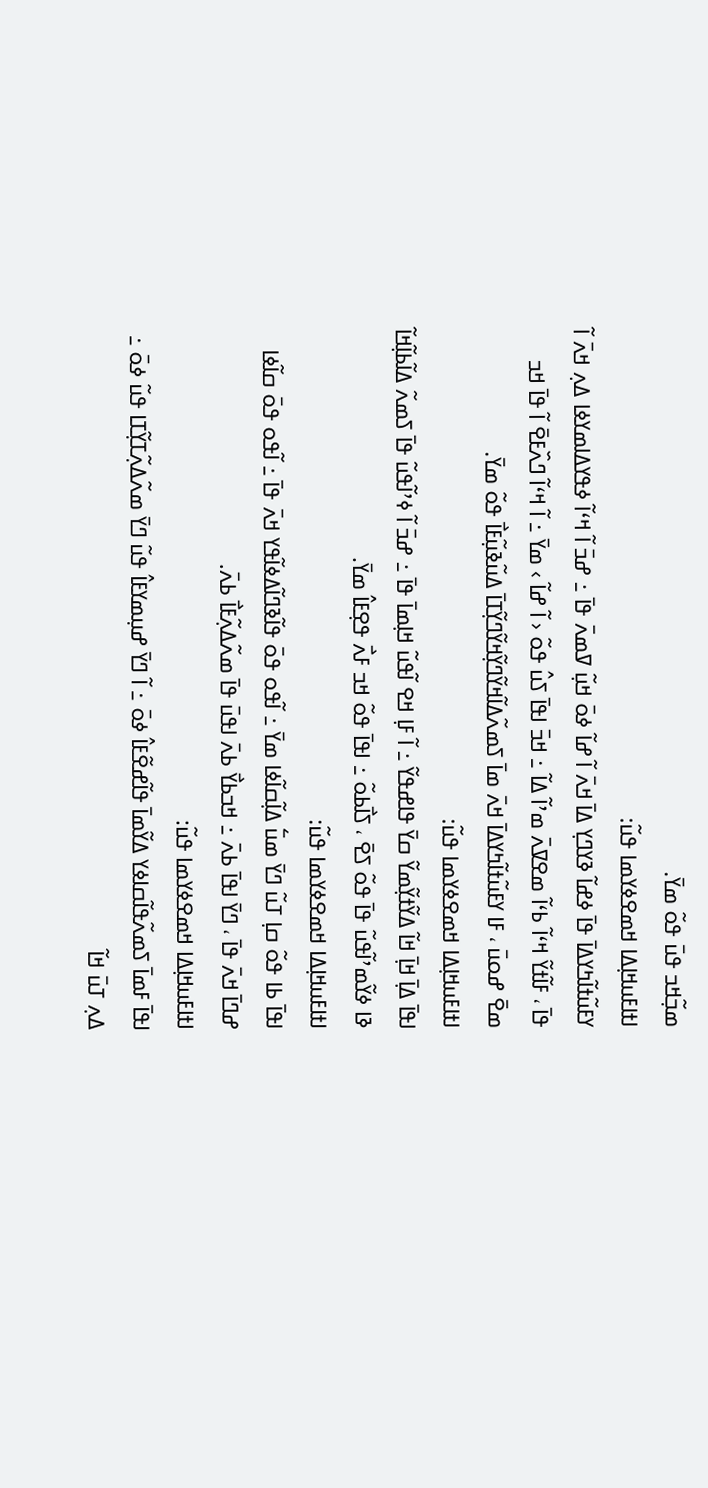ߘߏ߲߬ߞߏ ߟߎ߫ ߟߋ߬ ߘߌ߫.
ߊߙߊߓߎߞߊ߲ߡߊ ߞߘߐߦߌߘߊ ߟߎ߬:
ߌߓߎ߬ߙߊ߬ߤߌߡߊ߫ ߟߊ߫ ߦߝߊ߬ ߢߌߣߌ߲ ߡߊ߫ ߞߍ߫ ߊ߬ ߝߊ߬ ߦߋ߫ ߞߎ߲߬ ߜߘߍ߫ ߟߊ߫ ߸ ߝߏ߫ ߊ߬ ߞߵߊ߬ ߦߟߌߡߊߘߌߦߊ ߡߍ߲ ߞߍ߫ ߊ߬ ߟߊ߫ ، ߓߊ߬ߙߌ߬ ߞߵߊ߬ ߕߵߊ߬ ߘߐߜߍ߫ ߘߴߊ߬ ߡߊ߬ ߸ ߞߏ߫ ߊߟߊ߫ ߖߎ߮ ߟߋ߬ ‹ ߊ߬ ߝߊ߬ › ߘߌ߫ ߸ ߊ߬ ߞߵߊ߬ ߣߍ߰ߓߐ߫ ߊ߬ ߟߊ߫ ߞߏ ߘߐ߫ ߝߋߎ߫ ، ߓߊ ߌߓߎ߬ߙߊ߬ߤߌߡߊ߫ ߞߍ߫ ߘߊ߫ ߖߘߍ߬ߡߊ߬ߞߌ߬ߣߌ߲߬ߞߌ߬ߣߌ߲߬ߠߊ߫ ߡߎ߬ߢߎ߲߬ߓߊ߯ ߟߋ߬ ߘߌ߫.
ߊߙߊߓߎߞߊ߲ߡߊ ߞߘߐߦߌߘߊ ߟߎ߬:
ߊߟߊ߫ ߡߊ߲߫ ߞߊ߲߫ ߞߊ߬ ߡߌ߬ߙߌ߲߬ߘߌ߬ ߛߌ߫ ߟߊߝߟߌ߬ ߸ ߊ߬ ߓߊ߲ ߞߐ ߊ߬ߟߎ߬ ߞߊ߲ߘߊ߫ ߟߊ߫ ߸ ߝߏ߫ ߊ߬ ߦߴߊ߬ߟߎ߬ ߟߊ߫ ߖߘߍ߬ ߡߊ߬ߕߊ߲߬ߞߊ߬ ߢߊ ߦߌ߬ߘߴߊ߬ߟߎ߬ ߟߊ߫ ߟߋ߬ ߖߐ߫ ، ߖߊ߯ߕߋ߬ ߸ ߊߟߊ߫ ߟߋ߬ ߞߏ ߓߍ߯ ߟߐ߲ߓߊ߮ ߘߌ߫.
ߊߙߊߓߎߞߊ߲ߡߊ ߞߘߐߦߌߘߊ ߟߎ߬:
ߊߟߊ߫ ߕߊ ߟߋ߬ ߛߊ߲ ߠߎ߬ ߣߌ߫ ߘߎ߱ ߡߊ߲߬ߛߊ߬ߦߊ ߘߌ߫ ߸ ߊ߬ߟߋ ߟߋ߫ ߟߊ߬ߢߣߊ߬ߡߦߊ߬ߟߌ ߞߍ߫ ߟߊ߫ ߸ ߊ߬ߟߋ ߟߋ߫ ߛߊ߬ߦߊ ߝߣߊ߫ ߞߍ߫ ߟߊ߫ ، ߣߌ߫ ߊߟߊ߫ ߕߍ߫ ߸ ߞߏߕߌ߯ ߕߍ߫ ߊߟߎ߫ ߟߊ߫ ߘߍ߬ߡߍ߲߬ߓߊ߯ ߕߍ߫.
ߊߙߊߓߎߞߊ߲ߡߊ ߞߘߐߦߌߘߊ ߟߎ߬:
ߊߟߊ߫ ߓߘߊ߫ ߖߘߍ߬ߟߊ߬ߛߊߦߌ ߡߌ߬ߘߊ߫ ߟߊ߬ߝߐ߬ߓߊ߮ ߦߋ߫ ߸ ߊ߬ ߣߌ߫ ߝߎ߲ߘߌߓߊ߮ ߟߎ߬ ߣߌ߫ ߘߍ߬ߡߍ߲߬ߠߌ߲߬ߠߊ ߟߎ߬ ߦߋ߫ ߸ ߡߍ߲ ߠߎ߫ ߞߊ߬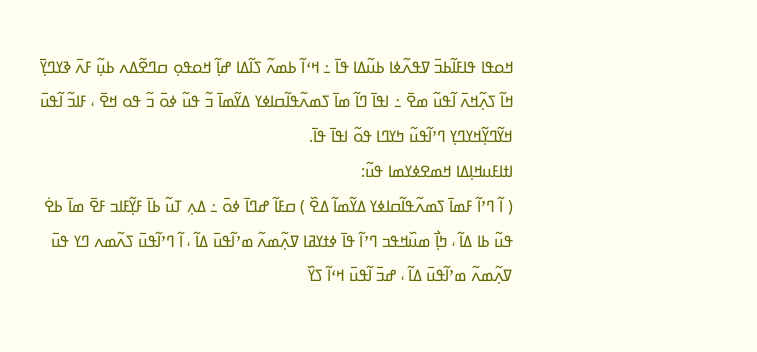ߞߋߟߊ ߟߊߓߊ߬ߕߏ߫ ߜߟߍ߬ߦߊ ߕߎ߬ߡߊ ߟߊ߫ ߸ ߞߵߊ߬ ߕߘߍ߬ ߖߊ߬ߡߊ ߝߊ߲߬ ߞߋߟߋ߲ ߛߣߐ߬ߡߍ ߕߎ߲߬ ߓߍ߫ ߢߌߣߌ߲߫ ߞߊ߬ ߖߍ߲߬ߞߍ߫ ߊ߬ߟߎ߬ ߘߐ߫ ߸ ߊߟߊ߫ ߣߊ߬ ߘߊ߫ ߖߘߍ߬ߟߊ߬ߛߊߦߌ ߡߌ߬ߘߊ߫ ߏ߬ ߟߎ߬ ߦߋ߫ ߏ߬ ߟߋ ߞߐ߫ ، ߓߊߏ߬ ߊ߬ߟߎ߫ ߞߌ߬ߣߌ߲߬ߞߌߣߌ߲ ߣߴߊ߬ߟߎ߬ ߤߌߣߊ ߟߋ߬ ߊߟߊ߫ ߟߊ߫.
ߊߙߊߓߎߞߊ߲ߡߊ ߞߘߐߦߌߘߊ ߟߎ߬:
( ߊ߬ ߣߴߊ߬ ߓߘߊ߫ ߖߘߍ߬ߟߊ߬ߛߊߦߌ ߡߌ߬ߘߊ߬ ߡߐ߰ ) ߛߓߊ߬ ߝߣߊ߫ ߦߋ߫ ߸ ߡߍ߲ ߠߎ߬ ߕߊ߫ ߓߌ߲߬ߓߊߏ ߓߐ߫ ߘߊ߫ ߕߐ߭ ߟߎ߬ ߕߊ ߡߊ߬ ، ߤߊ߲߯ ߘߎ߰ߞߟߏ ߣߴߊ߬ ߟߊ߫ ߦߙߌߥߊ ߜߍ߲߬ߘߍ߬ ߘߴߊ߬ߟߎ߫ ߡߊ߬ ، ߊ߬ ߣߴߊ߬ߟߎ߫ ߖߍ߬ߘߍ ߣߌ ߟߎ߫ ߜߍ߲߬ߘߍ߬ ߘߴߊ߬ߟߎ߫ ߡߊ߬ ، ߝߏ߫ ߊ߬ߟߎ߫ ߞߵߊ߬ ߖߌ߰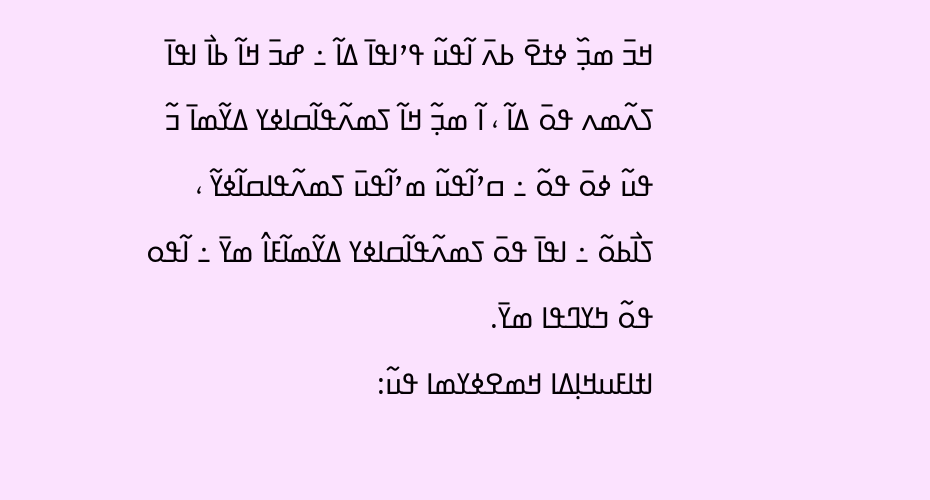ߞߏ߫ ߘߏ߲߰ ߦߙߐ߫ ߕߍ߫ ߊ߬ߟߎ߬ ߟߴߊߟߊ߫ ߡߊ߬ ߸ ߝߏ߫ ߞߊ߬ ߕߊ߯ ߊߟߊ߫ ߖߍ߬ߘߍ ߟߋ߫ ߡߊ߬ ، ߊ߬ ߘߏ߲߬ ߞߊ߬ ߖߘߍ߬ߟߊ߬ߛߊߦߌ ߡߌ߬ߘߊ߫ ߏ߬ ߟߎ߬ ߦߋ߫ ߟߋ߬ ߸ ߛߴߊ߬ߟߎ߬ ߘߴߊ߬ߟߎ߫ ߖߘߍ߬ߟߊߛߊ߬ߦߌ߬ ، ߖߊ߯ߕߋ߬ ߸ ߊߟߊ߫ ߟߋ߫ ߖߘߍ߬ߟߊ߬ߛߊߦߌ ߡߌ߬ߘߊ߬ߓߊ߮ ߘߌ߫ ߸ ߊ߬ߟߋ ߟߋ߬ ߤߌߣߟߊ ߘߌ߫.
ߊߙߊߓߎߞߊ߲ߡߊ ߞߘߐߦߌߘߊ ߟߎ߬: